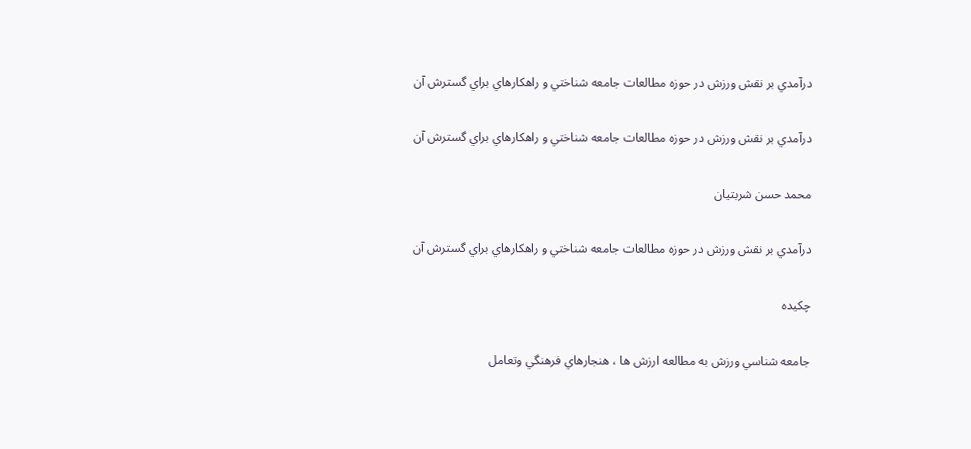درآمدي بر نقش ورزش در حوزه مطالعات جامعه شناختي و راهكارهاي براي گسترش آن

درآمدي بر نقش ورزش در حوزه مطالعات جامعه شناختي و راهكارهاي براي گسترش آن

محمد حسن شربتیان

درآمدي بر نقش ورزش در حوزه مطالعات جامعه شناختي و راهكارهاي براي گسترش آن

چكيده

جامعه شناسي ورزش به مطالعه ارزش ها ، هنجارهاي فرهنگي وتعامل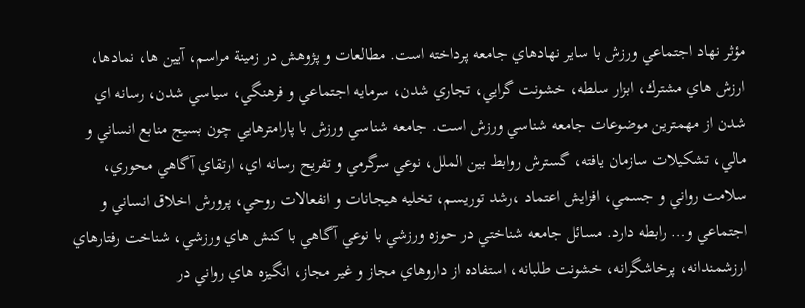مؤثر نهاد اجتماعي ورزش با ساير نهادهاي جامعه پرداخته است. مطالعات و پژوهش در زمينة مراسم، آيين ها، نمادها، ارزش هاي مشترك، ابزار سلطه، خشونت گرايي، تجاري شدن، سرمايه اجتماعي و فرهنگي، سياسي شدن، رسانه اي شدن از مهمترين موضوعات جامعه شناسي ورزش است. جامعه شناسي ورزش با پارامترهايي چون بسيج منابع انساني و مالي، تشكيلات سازمان يافته، گسترش روابط بين الملل، نوعي سرگرمي و تفريح رسانه اي، ارتقاي آگاهي محوري، سلامت رواني و جسمي، افزايش اعتماد ،رشد توريسم، تخليه هيجانات و انفعالات روحي، پرورش اخلاق انساني و اجتماعي و… رابطه دارد. مسائل جامعه شناختي در حوزه ورزشي با نوعي آگاهي با كنش هاي ورزشي، شناخت رفتارهاي ارزشمندانه، پرخاشگرانه، خشونت طلبانه، استفاده از داروهاي مجاز و غير مجاز، انگيزه هاي رواني در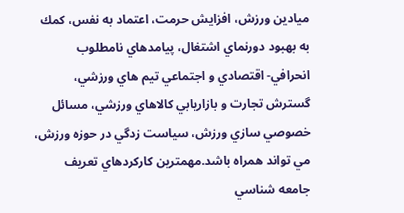ميادين ورزش، افزايش حرمت، اعتماد به نفس، كمك به بهبود دورنماي اشتغال، پيامدهاي نامطلوب انحرافي- اقتصادي و اجتماعي تيم هاي ورزشي، گسترش تجارت و بازاريابي كالاهاي ورزشي، مسائل خصوصي سازي ورزش، سياست زدگي در حوزه ورزش، مي تواند همراه باشد.مهمترين كاركردهاي تعريف جامعه شناسي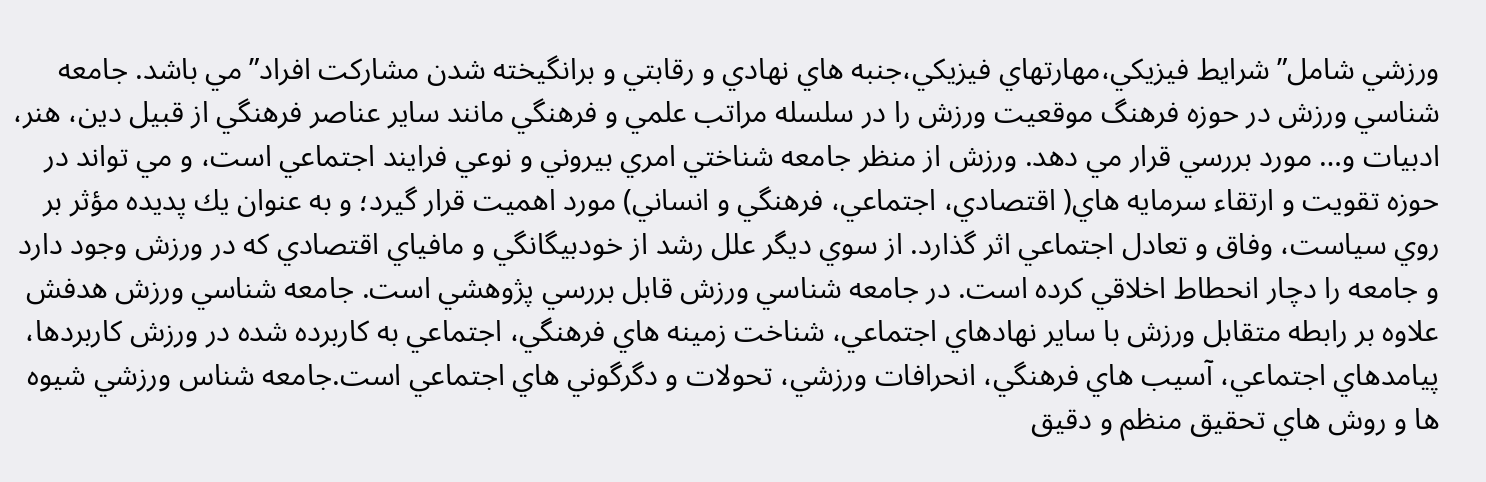ورزشي شامل”شرايط فيزيكي،مهارتهاي فيزيكي،جنبه هاي نهادي و رقابتي و برانگيخته شدن مشاركت افراد” مي باشد. جامعه شناسي ورزش در حوزه فرهنگ موقعيت ورزش را در سلسله مراتب علمي و فرهنگي مانند ساير عناصر فرهنگي از قبيل دين، هنر، ادبيات و… مورد بررسي قرار مي دهد. ورزش از منظر جامعه شناختي امري بيروني و نوعي فرايند اجتماعي است، و مي تواند در حوزه تقويت و ارتقاء سرمايه هاي( اقتصادي، اجتماعي، فرهنگي و انساني) مورد اهميت قرار گيرد؛ و به عنوان يك پديده مؤثر بر روي سياست، وفاق و تعادل اجتماعي اثر گذارد. از سوي ديگر علل رشد از خودبيگانگي و مافياي اقتصادي كه در ورزش وجود دارد و جامعه را دچار انحطاط اخلاقي كرده است. در جامعه شناسي ورزش قابل بررسي پژوهشي است. جامعه شناسي ورزش هدفش علاوه بر رابطه متقابل ورزش با ساير نهادهاي اجتماعي، شناخت زمينه هاي فرهنگي، اجتماعي به كاربرده شده در ورزش كاربردها، پيامدهاي اجتماعي، آسيب هاي فرهنگي، انحرافات ورزشي، تحولات و دگرگوني هاي اجتماعي است.جامعه شناس ورزشي شيوه ها و روش هاي تحقيق منظم و دقيق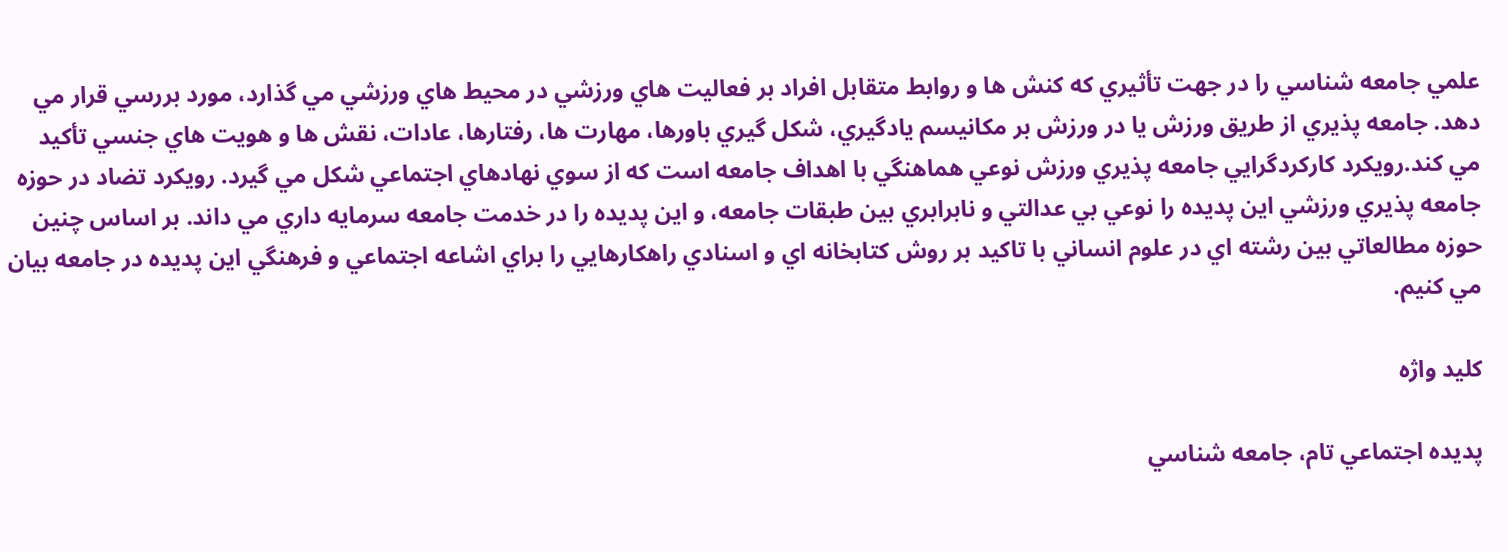علمي جامعه شناسي را در جهت تأثيري كه كنش ها و روابط متقابل افراد بر فعاليت هاي ورزشي در محيط هاي ورزشي مي گذارد، مورد بررسي قرار مي دهد. جامعه پذيري از طريق ورزش يا در ورزش بر مكانيسم يادگيري، شكل گيري باورها، مهارت ها، رفتارها، عادات، نقش ها و هويت هاي جنسي تأكيد مي كند.رويكرد كاركردگرايي جامعه پذيري ورزش نوعي هماهنگي با اهداف جامعه است كه از سوي نهادهاي اجتماعي شكل مي گيرد. رويكرد تضاد در حوزه جامعه پذيري ورزشي اين پديده را نوعي بي عدالتي و نابرابري بين طبقات جامعه، و اين پديده را در خدمت جامعه سرمايه داري مي داند. بر اساس چنين حوزه مطالعاتي بين رشته اي در علوم انساني با تاكيد بر روش كتابخانه اي و اسنادي راهكارهايي را براي اشاعه اجتماعي و فرهنگي اين پديده در جامعه بيان مي كنيم.

كليد واژه

پديده اجتماعي تام، جامعه شناسي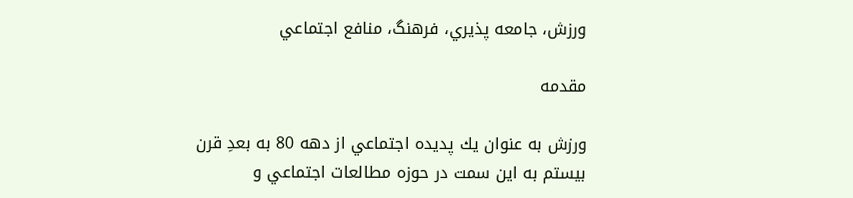ورزش، جامعه پذيري، فرهنگ، منافع اجتماعي

مقدمه

ورزش به عنوان يك پديده اجتماعي از دهه 80 به بعدِ قرن بيستم به اين سمت در حوزه مطالعات اجتماعي و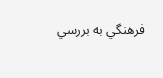فرهنگي به بررسي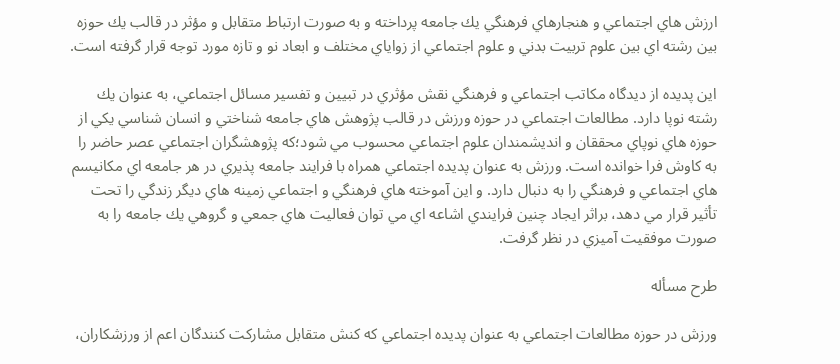ارزش هاي اجتماعي و هنجارهاي فرهنگي يك جامعه پرداخته و به صورت ارتباط متقابل و مؤثر در قالب يك حوزه بين رشته اي بين علوم تربيت بدني و علوم اجتماعي از زواياي مختلف و ابعاد نو و تازه مورد توجه قرار گرفته است.

اين پديده از ديدگاه مكاتب اجتماعي و فرهنگي نقش مؤثري در تبيين و تفسير مسائل اجتماعي، به عنوان يك رشته نوپا دارد. مطالعات اجتماعي در حوزه ورزش در قالب پژوهش هاي جامعه شناختي و انسان شناسي يكي از حوزه هاي نوپاي محققان و انديشمندان علوم اجتماعي محسوب مي شود؛كه پژوهشگران اجتماعي عصر حاضر را به كاوش فرا خوانده است. ورزش به عنوان پديده اجتماعي همراه با فرایند جامعه پذيري در هر جامعه اي مكانيسم هاي اجتماعي و فرهنگي را به دنبال دارد. و اين آموخته هاي فرهنگي و اجتماعي زمينه هاي ديگر زندگي را تحت تأثير قرار مي دهد، براثر ايجاد چنين فرايندي اشاعه اي مي توان فعاليت هاي جمعي و گروهي يك جامعه را به صورت موفقيت آميزي در نظر گرفت.

طرح مسأله

ورزش در حوزه مطالعات اجتماعي به عنوان پديده اجتماعي كه كنش متقابل مشاركت كنندگان اعم از ورزشكاران،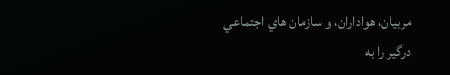مربيان، هواداران، و سازمان هاي اجتماعي درگير را به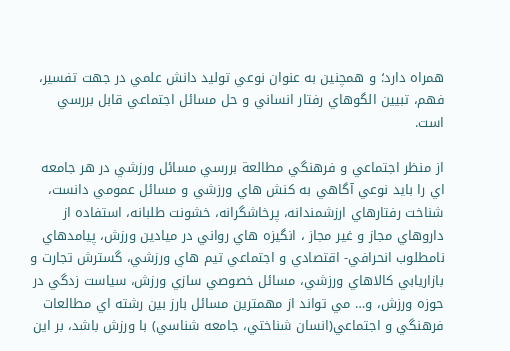همراه دارد؛ و همچنين به عنوان نوعي توليد دانش علمي در جهت تفسير، فهم، تبيين الگوهاي رفتار انساني و حل مسائل اجتماعي قابل بررسي است.

از منظر اجتماعي و فرهنگي مطالعة بررسي مسائل ورزشي در هر جامعه اي را بايد نوعي آگاهي به كنش هاي ورزشي و مسائل عمومي دانست، شناخت رفتارهاي ارزشمندانه، پرخاشگرانه، خشونت طلبانه، استفاده از داروهاي مجاز و غير مجاز ، انگيزه هاي رواني در ميادين ورزش، پيامدهاي نامطلوب انحرافي- اقتصادي و اجتماعي تيم هاي ورزشي، گسترش تجارت و بازاريابي كالاهاي ورزشي، مسائل خصوصي سازي ورزش، سياست زدگي در حوزه ورزش، و… مي تواند از مهمترين مسائل بارز بين رشته اي مطالعات فرهنگي و اجتماعي(انسان شناختي، جامعه شناسي) با ورزش باشد، بر اين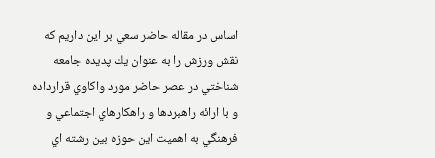اساس در مقاله حاضر سعي بر اين داريم كه نقش ورزش را به عنوان يك پديده جامعه شناختي در عصر حاضر مورد واكاوي قرارداده و با ارائه راهبردها و راهكارهاي اجتماعي و فرهنگي به اهميت اين حوزه بين رشته اي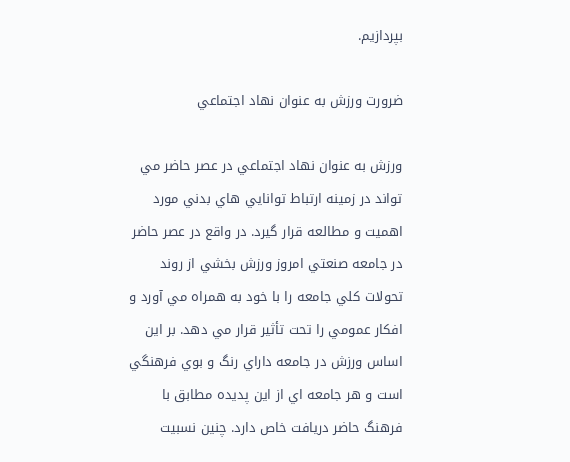بپردازيم.

ضرورت ورزش به عنوان نهاد اجتماعي

ورزش به عنوان نهاد اجتماعي در عصر حاضر مي تواند در زمينه ارتباط توانايي هاي بدني مورد اهميت و مطالعه قرار گيرد. در واقع در عصر حاضر در جامعه صنعتي امروز ورزش بخشي از روند تحولات كلي جامعه را با خود به همراه مي آورد و افكار عمومي را تحت تأثير قرار مي دهد. بر اين اساس ورزش در جامعه داراي رنگ و بوي فرهنگي است و هر جامعه اي از اين پديده مطابق با فرهنگ حاضر دريافت خاص دارد. چنين نسبيت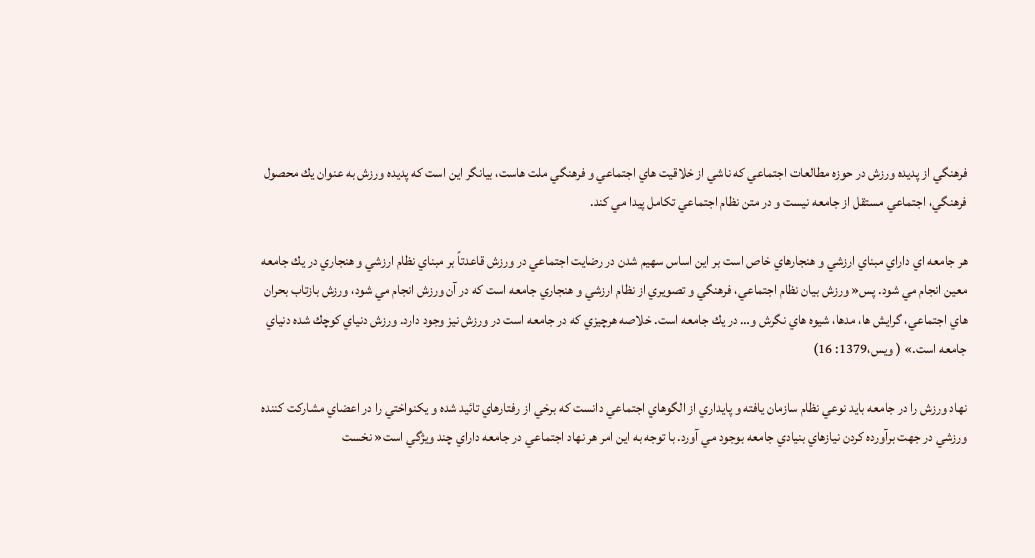فرهنگي از پديده ورزش در حوزه مطالعات اجتماعي كه ناشي از خلاقيت هاي اجتماعي و فرهنگي ملت هاست، بيانگر اين است كه پديده ورزش به عنوان يك محصول فرهنگي، اجتماعي مستقل از جامعه نيست و در متن نظام اجتماعي تكامل پيدا مي كند.

هر جامعه اي داراي مبناي ارزشي و هنجارهاي خاص است بر اين اساس سهيم شدن در رضايت اجتماعي در ورزش قاعدتاً بر مبناي نظام ارزشي و هنجاري در يك جامعه معين انجام مي شود. پس« ورزش بيان نظام اجتماعي، فرهنگي و تصويري از نظام ارزشي و هنجاري جامعه است كه در آن ورزش انجام مي شود، ورزش بازتاب بحران هاي اجتماعي، گرايش ها، مدها، شيوه هاي نگرش و… در يك جامعه است. خلاصه هرچيزي كه در جامعه است در ورزش نيز وجود دارد. ورزش دنياي كوچك شده دنياي جامعه است.» ( ويس،1379: 16)

نهاد ورزش را در جامعه بايد نوعي نظام سازمان يافته و پايداري از الگوهاي اجتماعي دانست كه برخي از رفتارهاي تائيد شده و يكنواختي را در اعضاي مشاركت كننده ورزشي در جهت برآورده كردن نيازهاي بنيادي جامعه بوجود مي آورد. با توجه به اين امر هر نهاد اجتماعي در جامعه داراي چند ويژگي است« نخست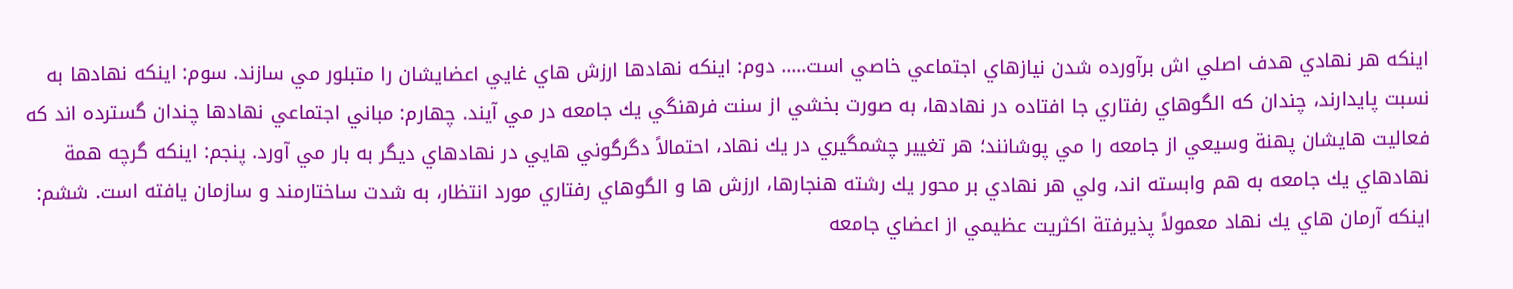اينكه هر نهادي هدف اصلي اش برآورده شدن نيازهاي اجتماعي خاصي است….. دوم: اينكه نهادها ارزش هاي غايي اعضايشان را متبلور مي سازند. سوم: اينكه نهادها به نسبت پايدارند، چندان كه الگوهاي رفتاري جا افتاده در نهادها، به صورت بخشي از سنت فرهنگي يك جامعه در مي آيند. چهارم: مباني اجتماعي نهادها چندان گسترده اند كه فعاليت هايشان پهنة وسيعي از جامعه را مي پوشانند؛ هر تغيير چشمگيري در يك نهاد، احتمالاً دگرگوني هايي در نهادهاي ديگر به بار مي آورد. پنجم: اينكه گرچه همة نهادهاي يك جامعه به هم وابسته اند، ولي هر نهادي بر محور يك رشته هنجارها، ارزش ها و الگوهاي رفتاري مورد انتظار، به شدت ساختارمند و سازمان يافته است. ششم: اينكه آرمان هاي يك نهاد معمولاً پذيرفتة اكثريت عظيمي از اعضاي جامعه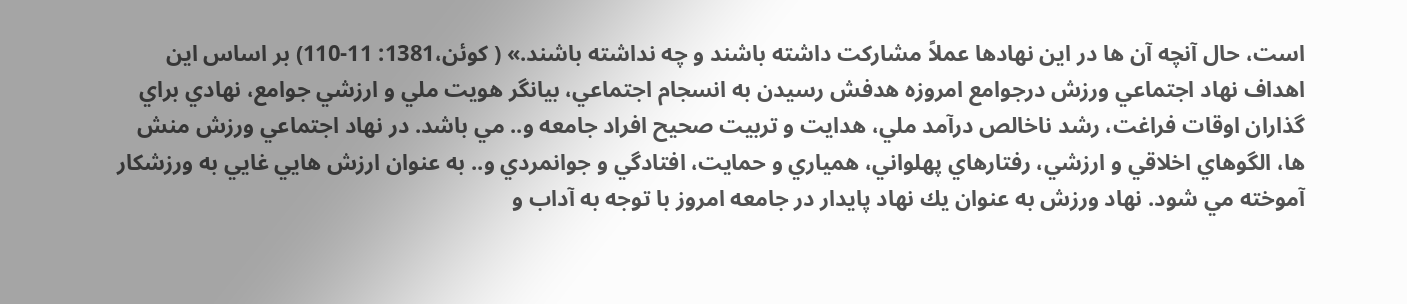است، حال آنچه آن ها در اين نهادها عملاً مشاركت داشته باشند و چه نداشته باشند.» ( كوئن،1381: 11-110) بر اساس اين اهداف نهاد اجتماعي ورزش درجوامع امروزه هدفش رسيدن به انسجام اجتماعي، بيانگر هويت ملي و ارزشي جوامع، نهادي براي گذاران اوقات فراغت، رشد ناخالص درآمد ملي، هدايت و تربيت صحيح افراد جامعه و.. مي باشد. در نهاد اجتماعي ورزش منش ها، الگوهاي اخلاقي و ارزشي، رفتارهاي پهلواني، همياري و حمايت، افتادگي و جوانمردي و.. به عنوان ارزش هايي غايي به ورزشكار آموخته مي شود. نهاد ورزش به عنوان يك نهاد پايدار در جامعه امروز با توجه به آداب و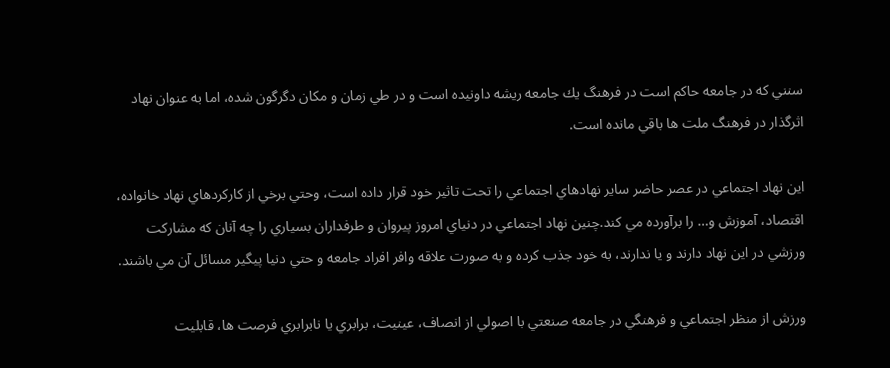سنني كه در جامعه حاكم است در فرهنگ يك جامعه ريشه داونيده است و در طي زمان و مكان دگرگون شده، اما به عنوان نهاد اثرگذار در فرهنگ ملت ها باقي مانده است.

اين نهاد اجتماعي در عصر حاضر ساير نهادهاي اجتماعي را تحت تاثير خود قرار داده است، وحتي برخي از كاركردهاي نهاد خانواده، اقتصاد، آموزش و… را برآورده مي كند.چنين نهاد اجتماعي در دنياي امروز پيروان و طرفداران بسياري را چه آنان كه مشاركت ورزشي در اين نهاد دارند و يا ندارند، به خود جذب كرده و به صورت علاقه وافر افراد جامعه و حتي دنيا پيگير مسائل آن مي باشند.

ورزش از منظر اجتماعي و فرهنگي در جامعه صنعتي با اصولي از انصاف، عينيت، برابري يا نابرابري فرصت ها، قابليت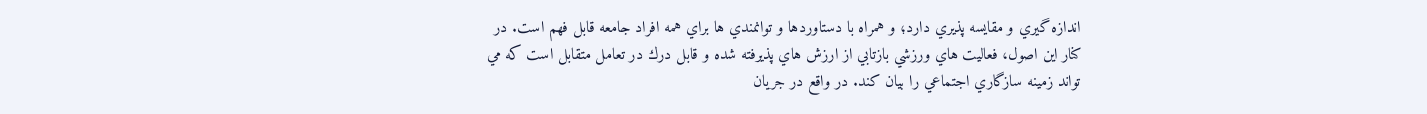اندازه گيري و مقايسه پذيري دارد؛ و همراه با دستاوردها و توانمندي ها براي همه افراد جامعه قابل فهم است. در كنار اين اصول، فعاليت هاي ورزشي بازتابي از ارزش هاي پذيرفته شده و قابل درك در تعامل متقابل است كه مي تواند زمينه سازگاري اجتماعي را بيان كند. در واقع در جريان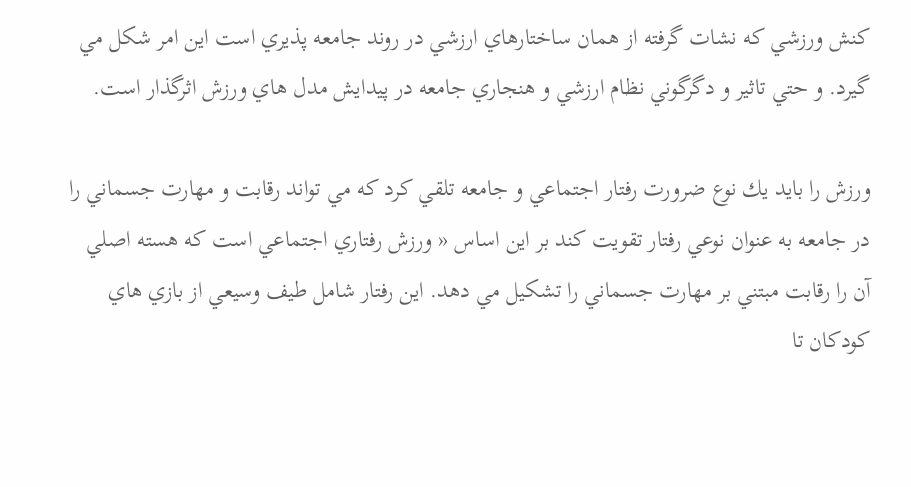كنش ورزشي كه نشات گرفته از همان ساختارهاي ارزشي در روند جامعه پذيري است اين امر شكل مي گيرد. و حتي تاثير و دگرگوني نظام ارزشي و هنجاري جامعه در پيدايش مدل هاي ورزش اثرگذار است.

ورزش را بايد يك نوع ضرورت رفتار اجتماعي و جامعه تلقي كرد كه مي تواند رقابت و مهارت جسماني را در جامعه به عنوان نوعي رفتار تقويت كند بر اين اساس « ورزش رفتاري اجتماعي است كه هسته اصلي آن را رقابت مبتني بر مهارت جسماني را تشكيل مي دهد. اين رفتار شامل طيف وسيعي از بازي هاي كودكان تا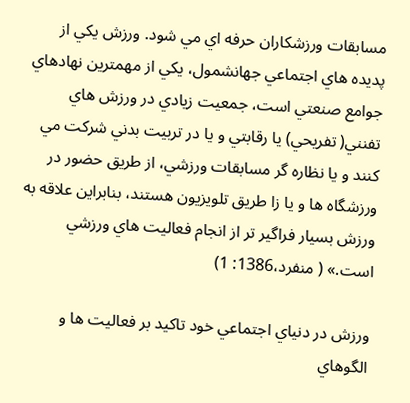مسابقات ورزشكاران حرفه اي مي شود. ورزش يكي از پديده هاي اجتماعي جهانشمول، يكي از مهمترين نهادهاي جوامع صنعتي است، جمعيت زيادي در ورزش هاي تفنني( تفريحي) يا رقابتي و يا در تربيت بدني شركت مي كنند و يا نظاره گر مسابقات ورزشي، از طريق حضور در ورزشگاه ها و يا زا طريق تلويزيون هستند، بنابراين علاقه به ورزش بسيار فراگير تر از انجام فعاليت هاي ورزشي است.» ( منفرد،1386: 1)

ورزش در دنياي اجتماعي خود تاكيد بر فعاليت ها و الگوهاي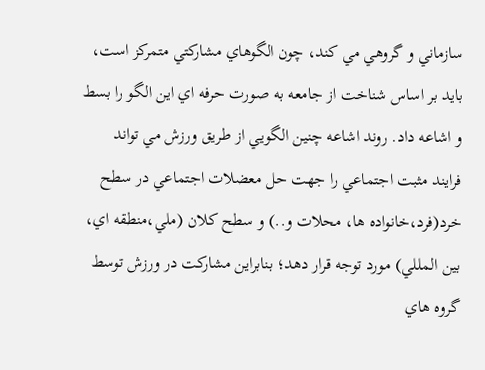سازماني و گروهي مي كند، چون الگوهاي مشاركتي متمركز است، بايد بر اساس شناخت از جامعه به صورت حرفه اي اين الگو را بسط و اشاعه داد. روند اشاعه چنين الگويي از طريق ورزش مي تواند فرایند مثبت اجتماعي را جهت حل معضلات اجتماعي در سطح خرد(فرد،خانواده ها، محلات و..) و سطح كلان (ملي،منطقه اي، بين المللي) مورد توجه قرار دهد؛ بنابراين مشاركت در ورزش توسط گروه هاي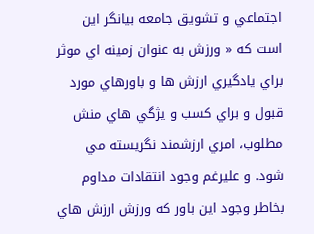اجتماعي و تشويق جامعه بيانگر اين است كه « ورزش به عنوان زمينه اي موثر براي يادگيري ارزش ها و باورهاي مورد قبول و براي كسب و يژگي هاي منش مطلوب، امري ارزشمند نگريسته مي شود. و عليرغم وجود انتقادات مداوم بخاطر وجود اين باور كه ورزش ارزش هاي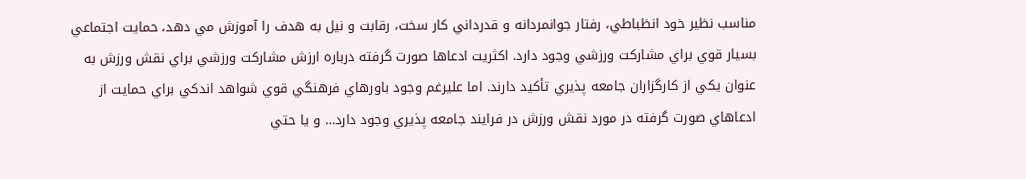مناسب نظير خود انظباطي، رفتار جوانمردانه و قدرداني كار سخت، رقابت و نيل به هدف را آموزش مي دهد، حمايت اجتماعي بسيار قوي براي مشاركت ورزشي وجود دارد. اكثريت ادعاها صورت گرفته درباره ارزش مشاركت ورزشي براي نقش ورزش به عنوان يكي از كارگزاران جامعه پذيري تأكيد دارند. اما عليرغم وجود باورهاي فرهنگي قوي شواهد اندكي براي حمايت از ادعاهاي صورت گرفته در مورد نقش ورزش در فرایند جامعه پذيري وجود دارد… و يا حتي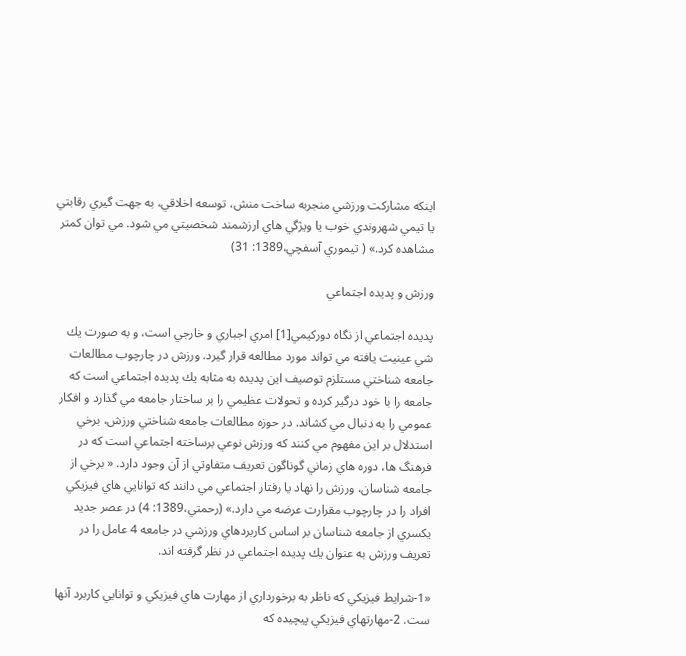اينكه مشاركت ورزشي منجربه ساخت منش، توسعه اخلاقي، به جهت گيري رقابتي يا تيمي شهروندي خوب يا ويژگي هاي ارزشمند شخصيتي مي شود. مي توان كمتر مشاهده كرد.» ( تيموري آسفچي،1389: 31)

ورزش و پديده اجتماعي

پديده اجتماعي از نگاه دوركيمي[1] امري اجباري و خارجي است، و به صورت يك شي عينيت يافته مي تواند مورد مطالعه قرار گيرد. ورزش در چارچوب مطالعات جامعه شناختي مستلزم توصيف اين پديده به مثابه يك پديده اجتماعي است كه جامعه را با خود درگير كرده و تحولات عظيمي را بر ساختار جامعه مي گذارد و افكار عمومي را به دنبال مي كشاند. در حوزه مطالعات جامعه شناختي ورزش، برخي استدلال بر اين مفهوم مي كنند كه ورزش نوعي برساخته اجتماعي است كه در فرهنگ ها، دوره هاي زماني گوناگون تعريف متفاوتي از آن وجود دارد. « برخي از جامعه شناسان، ورزش را نهاد يا رفتار اجتماعي مي دانند كه توانايي هاي فيزيكي افراد را در چارچوب مقرارت عرضه مي دارد.» (رحمتي،1389: 4) در عصر جديد يكسري از جامعه شناسان بر اساس كاربردهاي ورزشي در جامعه 4 عامل را در تعريف ورزش به عنوان يك پديده اجتماعي در نظر گرفته اند.

«1-شرايط فيزيكي كه ناظر به برخورداري از مهارت هاي فيزيكي و توانايي كاربرد آنها ست. 2-مهارتهاي فيزيكي پيچيده كه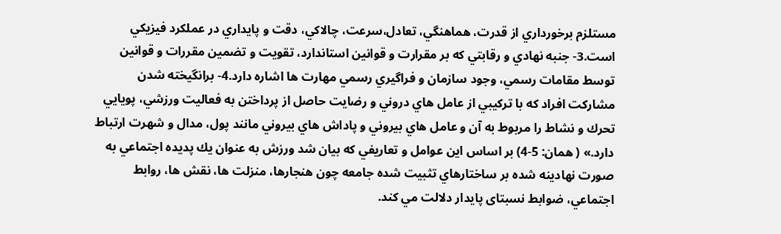مستلزم برخورداري از قدرت، هماهنگي، تعادل،سرعت، چالاكي، دقت و پايداري در عملكرد فيزيكي است.3- جنبه نهادي و رقابتي كه بر مقرارت و قوانين استاندارد، تقويت و تضمين مقررات و قوانين توسط مقامات رسمي، وجود سازمان و فراگيري رسمي مهارت ها اشاره دارد.4- برانگيخته شدن مشاركت افراد كه با تركيبي از عامل هاي دروني و رضايت حاصل از پرداختن به فعاليت ورزشي، پويايي تحرك و نشاط را مربوط به آن و عامل هاي بيروني و پاداش هاي بيروني مانند پول، مدال و شهرت ارتباط دارد.» ( همان: 5-4) بر اساس اين عوامل و تعاريفي كه بيان شد ورزش به عنوان يك پديده اجتماعي به صورت نهادينه شده بر ساختارهاي تثبيت شده جامعه چون هنجارها، منزلت ها، نقش ها، روابط اجتماعي، ضوابط نسبتاى پايدار دلالت مي كند.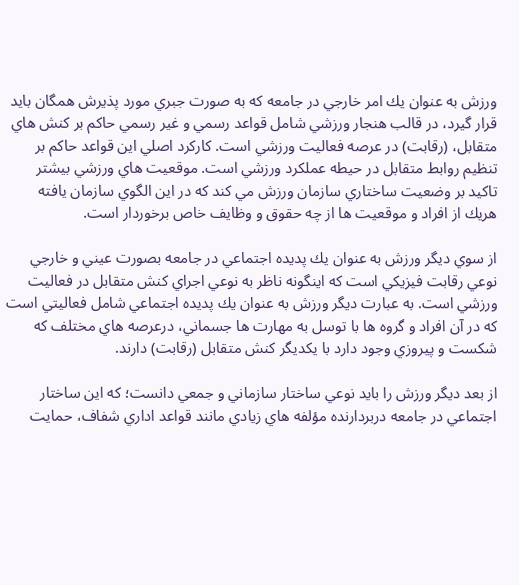ورزش به عنوان يك امر خارجي در جامعه كه به صورت جبري مورد پذيرش همگان بايد قرار گيرد، در قالب هنجار ورزشي شامل قواعد رسمي و غير رسمي حاكم بر كنش هاي متقابل، (رقابت) در عرصه فعاليت ورزشي است. كاركرد اصلي اين قواعد حاكم بر تنظيم روابط متقابل در حيطه عملكرد ورزشي است. موقعيت هاي ورزشي بيشتر تاكيد بر وضعيت ساختاري سازمان ورزش مي كند كه در اين الگوي سازمان يافته هريك از افراد و موقعيت ها از چه حقوق و وظايف خاص برخوردار است.

از سوي ديگر ورزش به عنوان يك پديده اجتماعي در جامعه بصورت عيني و خارجي نوعي رقابت فيزيكي است كه اينگونه ناظر به نوعي اجراي كنش متقابل در فعاليت ورزشي است. به عبارت ديگر ورزش به عنوان يك پديده اجتماعي شامل فعاليتي است كه در آن افراد و گروه ها با توسل به مهارت ها جسماني، درعرصه هاي مختلف كه شكست و پيروزي وجود دارد با يكديگر كنش متقابل (رقابت) دارند.

از بعد ديگر ورزش را بايد نوعي ساختار سازماني و جمعي دانست؛ كه اين ساختار اجتماعي در جامعه دربردارنده مؤلفه هاي زيادي مانند قواعد اداري شفاف، حمايت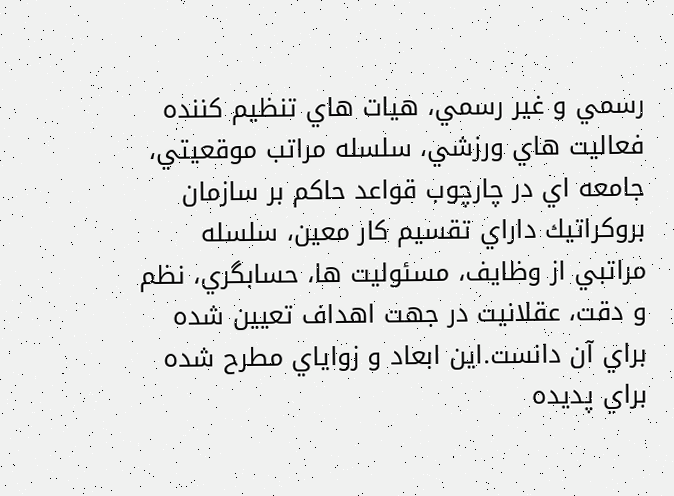رسمي و غير رسمي، هيات هاي تنظيم كننده فعاليت هاي ورزشي، سلسله مراتب موقعيتي، جامعه اي در چارچوب قواعد حاكم بر سازمان بروكراتيك داراي تقسيم كار معين، سلسله مراتبي از وظايف، مسئوليت ها، حسابگري، نظم و دقت، عقلانيت در جهت اهداف تعيين شده براي آن دانست.اين ابعاد و زواياي مطرح شده براي پديده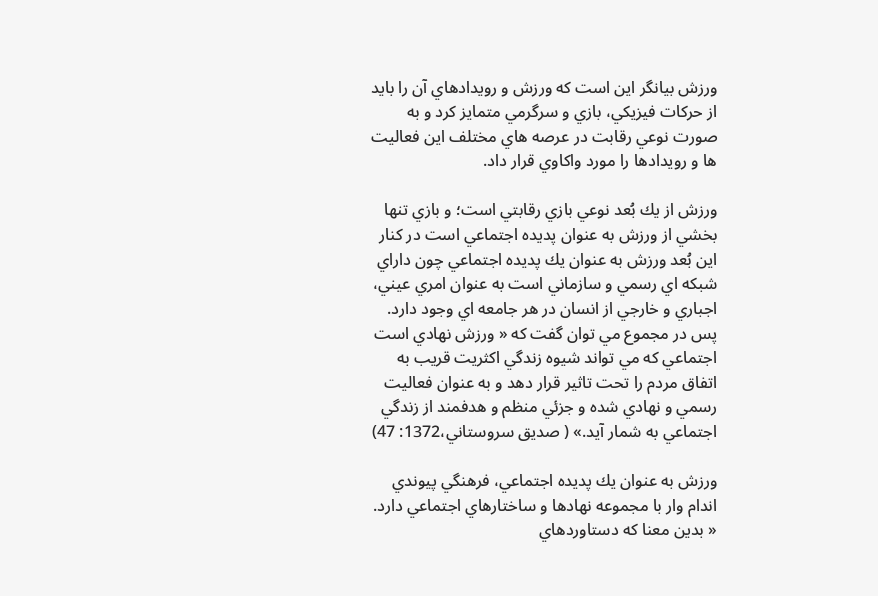ورزش بيانگر اين است كه ورزش و رويدادهاي آن را بايد از حركات فيزيكي، بازي و سرگرمي متمايز كرد و به صورت نوعي رقابت در عرصه هاي مختلف اين فعاليت ها و رويدادها را مورد واكاوي قرار داد.

ورزش از يك بُعد نوعي بازي رقابتي است؛ و بازي تنها بخشي از ورزش به عنوان پديده اجتماعي است در كنار اين بُعد ورزش به عنوان يك پديده اجتماعي چون داراي شبكه اي رسمي و سازماني است به عنوان امري عيني، اجباري و خارجي از انسان در هر جامعه اي وجود دارد. پس در مجموع مي توان گفت كه « ورزش نهادي است اجتماعي كه مي تواند شيوه زندگي اكثريت قريب به اتفاق مردم را تحت تاثير قرار دهد و به عنوان فعاليت رسمي و نهادي شده و جزئي منظم و هدفمند از زندگي اجتماعي به شمار آيد.» ( صديق سروستاني،1372: 47)

ورزش به عنوان يك پديده اجتماعي، فرهنگي پيوندي اندام وار با مجموعه نهادها و ساختارهاي اجتماعي دارد. « بدين معنا كه دستاوردهاي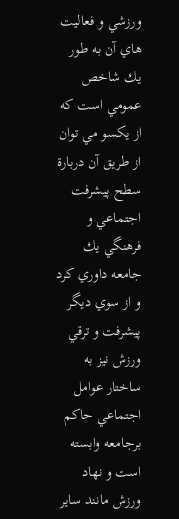ورزشي و فعاليت هاي آن به طور يك شاخص عمومي است كه از يكسو مي توان از طريق آن دربارة سطح پيشرفت اجتماعي و فرهنگي يك جامعه داوري كرد و از سوي ديگر پيشرفت و ترقي ورزش نيز به ساختار عوامل اجتماعي حاكم برجامعه وابسته است و نهاد ورزش مانند ساير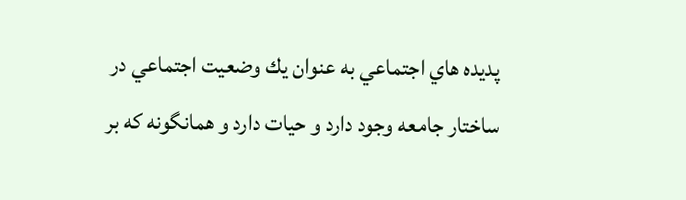پديده هاي اجتماعي به عنوان يك وضعيت اجتماعي در ساختار جامعه وجود دارد و حيات دارد و همانگونه كه بر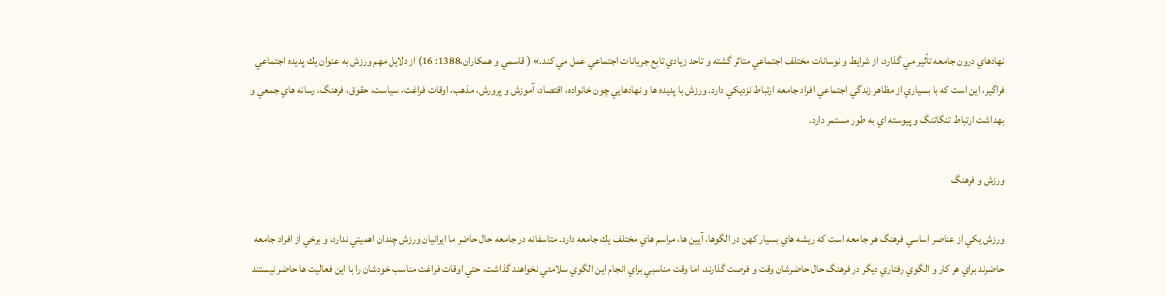نهادهاي درون جامعه تأثير مي گذارد، از شرايط و نوسانات مختلف اجتماعي متاثر گشته و تاحد زيادي تابع جريانات اجتماعي عمل مي كند.» ( قاسمي و همكاران،1388: 16) از دلايل مهم ورزش به عنوان يك پديده اجتماعي فراگير، اين است كه با بسياري از مظاهر زندگي اجتماعي افراد جامعه ارتباط نزديكي دارد. ورزش با پديده ها و نهادهايي چون خانواده، اقتصاد، آموزش و پرورش، مذهب، اوقات فراغت، سياست، حقوق، فرهنگ، رسانه هاي جمعي و بهداشت ارتباط تنگاتنگ و پيوسته اي به طور مستمر دارد.

ورزش و فرهنگ

ورزش يكي از عناصر اساسي فرهنگ هر جامعه است كه ريشه هاي بسيار كهن در الگوها، آيين ها، مراسم هاي مختلف يك جامعه دارد. متاسفانه در جامعه حال حاضر ما ايرانيان ورزش چندان اهميتي ندارد، و برخي از افراد جامعه حاضرند براي هر كار و الگوي رفتاري ديگر در فرهنگ حال حاضرشان وقت و فرصت گذارند، اما وقت مناسبي براي انجام اين الگوي سلامتي نخواهند گذاشت، حتي اوقات فراغت مناسب خودشان را با اين فعاليت ها حاضر نيستند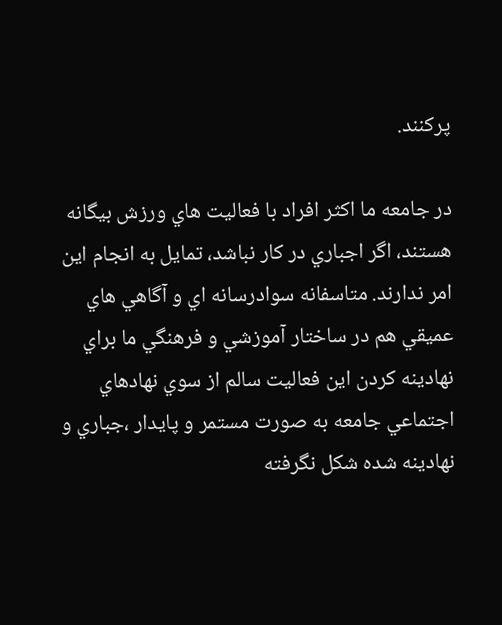پركنند.

در جامعه ما اكثر افراد با فعاليت هاي ورزش بيگانه هستند، اگر اجباري در كار نباشد، تمايل به انجام اين امر ندارند. متاسفانه سوادرسانه اي و آگاهي هاي عميقي هم در ساختار آموزشي و فرهنگي ما براي نهادينه كردن اين فعاليت سالم از سوي نهادهاي اجتماعي جامعه به صورت مستمر و پايدار ،جباري و نهادينه شده شكل نگرفته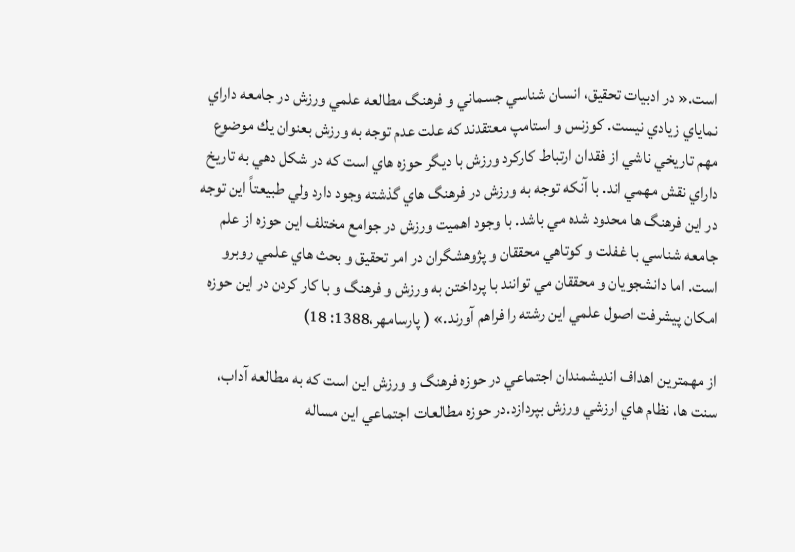است.« در ادبيات تحقيق، انسان شناسي جسماني و فرهنگ مطالعه علمي ورزش در جامعه داراي نماياي زيادي نيست. كوزنس و استامپ معتقدند كه علت عدم توجه به ورزش بعنوان يك موضوع مهم تاريخي ناشي از فقدان ارتباط كاركرد ورزش با ديگر حوزه هاي است كه در شكل دهي به تاريخ داراي نقش مهمي اند. با آنكه توجه به ورزش در فرهنگ هاي گذشته وجود دارد ولي طبيعتاً اين توجه در اين فرهنگ ها محدود شده مي باشد. با وجود اهميت ورزش در جوامع مختلف اين حوزه از علم جامعه شناسي با غفلت و كوتاهي محققان و پژوهشگران در امر تحقيق و بحث هاي علمي روبرو است. اما دانشجويان و محققان مي توانند با پرداختن به ورزش و فرهنگ و با كار كردن در اين حوزه امكان پيشرفت اصول علمي اين رشته را فراهم آورند.» ( پارسامهر،1388: 18)

از مهمترين اهداف انديشمندان اجتماعي در حوزه فرهنگ و ورزش اين است كه به مطالعه آداب، سنت ها، نظام هاي ارزشي ورزش بپردازد.در حوزه مطالعات اجتماعي اين مساله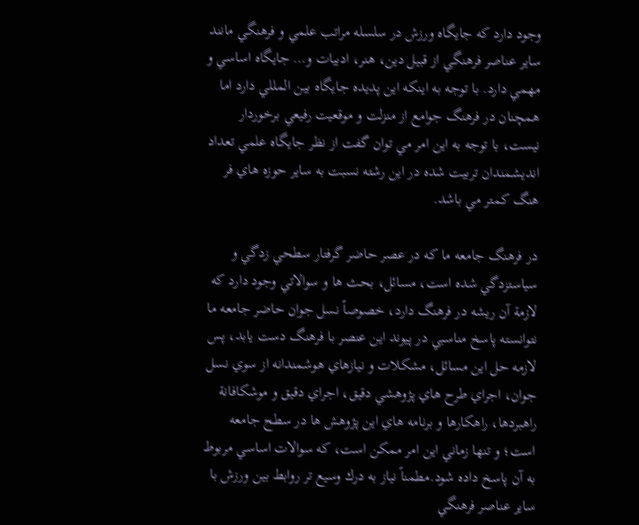وجود دارد كه جايگاه ورزش در سلسله مراتب علمي و فرهنگي مانند ساير عناصر فرهنگي از قبيل دين، هنر، ادبيات و… جايگاه اساسي و مهمي دارد. با توجه به اينكه اين پديده جايگاه بين المللي دارد اما همچنان در فرهنگ جوامع از منزلت و موقعيت رفيعي برخوردار نيست، با توجه به اين امر مي توان گفت از نظر جايگاه علمي تعداد انديشمندان تربيت شده در اين رشته نسبت به ساير حوزه هاي فر هنگ كمتر مي باشد.

در فرهنگ جامعه ما كه در عصر حاضر گرفتار سطحي زدگي و سياستزدگي شده است، مسائل، بحث ها و سوالاتي وجود دارد كه لازمة آن ريشه در فرهنگ دارد، خصوصاً نسل جوان حاضر جامعه ما نتوانسته پاسخ مناسبي در پيوند اين عنصر با فرهنگ دست يابد، پس لازمه حل اين مسائل، مشكلات و نيازهاي هوشمندانه از سوي نسل جوان، اجراي طرح هاي پژوهشي دقيق، اجراي دقيق و موشكافانة راهبردها، راهكارها و برنامه هاي اين پژوهش ها در سطح جامعه است؛ و تنها زماني اين امر ممكن است، كه سوالات اساسي مربوط به آن پاسخ داده شود.مطمناً نياز به درك وسيع تر روابط بين ورزش با ساير عناصر فرهنگي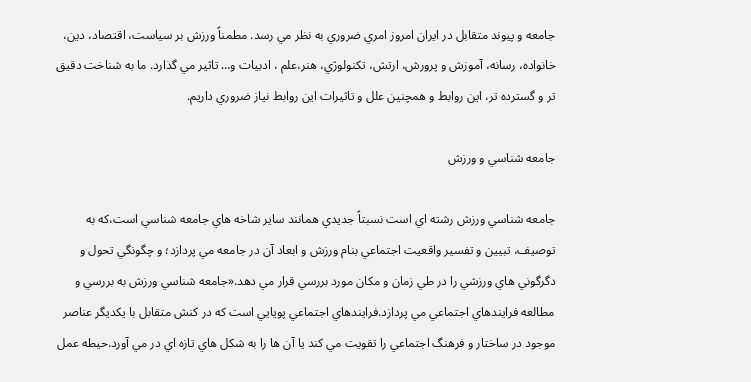جامعه و پيوند متقابل در ايران امروز امري ضروري به نظر مي رسد. مطمناً ورزش بر سياست، اقتصاد، دين، خانواده، رسانه، آموزش و پرورش، ارتش، تكنولوژي، هنر،علم ، ادبيات و… تاثير مي گذارد. ما به شناخت دقيق تر و گسترده تر، اين روابط و همچنين علل و تاثيرات اين روابط نياز ضروري داريم.

جامعه شناسي و ورزش

جامعه شناسي ورزش رشته اي است نسبتاً جديدي همانند ساير شاخه هاي جامعه شناسي است،كه به توصيف، تبيين و تفسير واقعيت اجتماعي بنام ورزش و ابعاد آن در جامعه مي پردازد؛ و چگونگي تحول و دگرگوني هاي ورزشي را در طي زمان و مكان مورد بررسي قرار مي دهد.«جامعه شناسي ورزش به بررسي و مطالعه فرايندهاي اجتماعي مي پردازد.فرايندهاي اجتماعي پويايي است كه در كنش متقابل با يكديگر عناصر موجود در ساختار و فرهنگ اجتماعي را تقويت مي كند يا آن ها را به شكل هاي تازه اي در مي آورد.حيطه عمل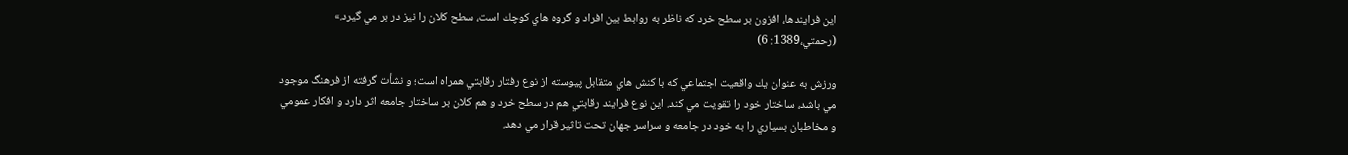اين فرايندها، افزون بر سطح خرد كه ناظر به روابط بين افراد و گروه هاي كوچك است، سطح كلان را نيز در بر مي گيرد.» (رحمتي،1389: 6)

ورزش به عنوان يك واقعيت اجتماعي كه با كنش هاي متقابل پيوسته از نوع رفتار رقابتي همراه است؛ و نشأت گرفته از فرهنگ موجود مي باشد، ساختار خود را تقويت مي كند. اين نوع فرایند رقابتي هم در سطح خرد و هم كلان بر ساختار جامعه اثر دارد و افكار عمومي و مخاطبان بسياري را به خود در جامعه و سراسر جهان تحت تاثير قرار مي دهد.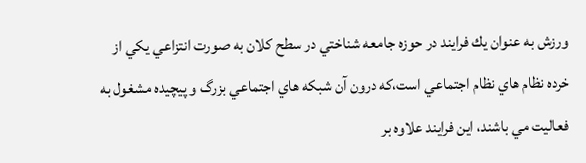ورزش به عنوان يك فرایند در حوزه جامعه شناختي در سطح كلان به صورت انتزاعي يكي از خرده نظام هاي نظام اجتماعي است،كه درون آن شبكه هاي اجتماعي بزرگ و پيچيده مشغول به فعاليت مي باشند، اين فرایند علاوه بر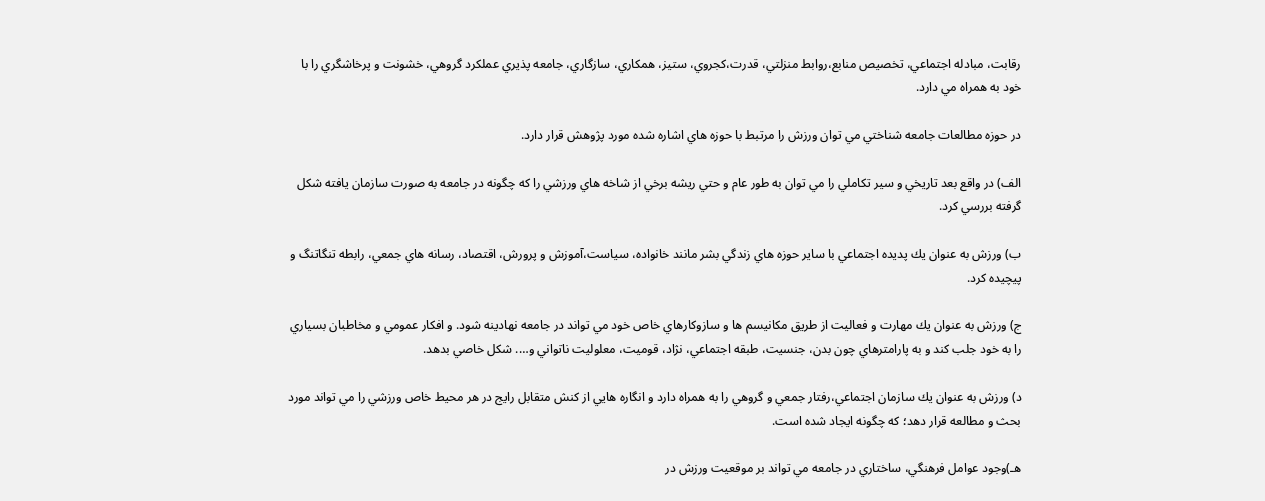رقابت، مبادله اجتماعي، تخصيص منابع،روابط منزلتي، قدرت،كجروي، ستيز، همكاري، سازگاري، جامعه پذيري عملكرد گروهي، خشونت و پرخاشگري را با خود به همراه مي دارد.

در حوزه مطالعات جامعه شناختي مي توان ورزش را مرتبط با حوزه هاي اشاره شده مورد پژوهش قرار دارد.

الف) در واقع بعد تاريخي و سير تكاملي را مي توان به طور عام و حتي ريشه برخي از شاخه هاي ورزشي را كه چگونه در جامعه به صورت سازمان يافته شكل گرفته بررسي كرد.

ب) ورزش به عنوان يك پديده اجتماعي با ساير حوزه هاي زندگي بشر مانند خانواده، سياست،آموزش و پرورش، اقتصاد، رسانه هاي جمعي، رابطه تنگاتنگ و پيچيده كرد.

ج) ورزش به عنوان يك مهارت و فعاليت از طريق مكانيسم ها و سازوكارهاي خاص خود مي تواند در جامعه نهادينه شود. و افكار عمومي و مخاطبان بسياري را به خود جلب كند و به پارامترهاي چون بدن، جنسيت، طبقه اجتماعي، نژاد، قوميت، معلوليت ناتواني و…. شكل خاصي بدهد.

د) ورزش به عنوان يك سازمان اجتماعي،رفتار جمعي و گروهي را به همراه دارد و انگاره هايي از كنش متقابل رايج در هر محيط خاص ورزشي را مي تواند مورد بحث و مطالعه قرار دهد؛ كه چگونه ايجاد شده است.

هـ)وجود عوامل فرهنگي، ساختاري در جامعه مي تواند بر موقعيت ورزش در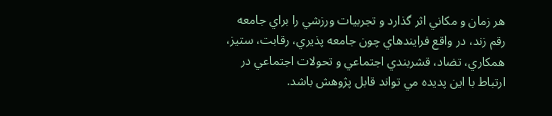هر زمان و مكاني اثر گذارد و تجربيات ورزشي را براي جامعه رقم زند، در واقع فرايندهاي چون جامعه پذيري، رقابت، ستيز، همكاري، تضاد، قشربندي اجتماعي و تحولات اجتماعي در ارتباط با اين پديده مي تواند قابل پژوهش باشد.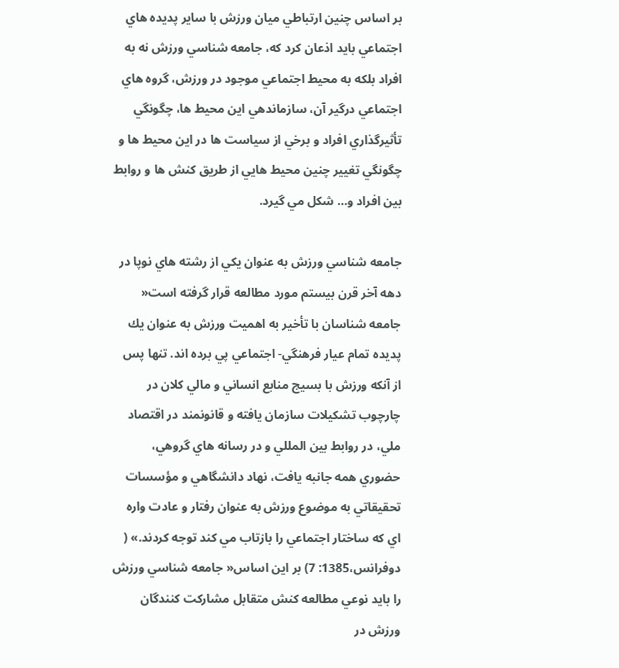بر اساس چنين ارتباطي ميان ورزش با ساير پديده هاي اجتماعي بايد اذعان كرد كه، جامعه شناسي ورزش نه به افراد بلكه به محيط اجتماعي موجود در ورزش، گروه هاي اجتماعي درگير آن، سازماندهي اين محيط ها، چگونگي تأثيرگذاري افراد و برخي از سياست ها در اين محيط ها و چگونگي تغيير چنين محيط هايي از طريق كنش ها و روابط بين افراد و… شكل مي گيرد.

جامعه شناسي ورزش به عنوان يكي از رشته هاي نوپا در دهه آخر قرن بيستم مورد مطالعه قرار گرفته است« جامعه شناسان با تأخير به اهميت ورزش به عنوان يك پديده تمام عيار فرهنگي- اجتماعي پي برده اند. تنها پس از آنكه ورزش با بسيج منابع انساني و مالي كلان در چارچوب تشكيلات سازمان يافته و قانونمند در اقتصاد ملي، در روابط بين المللي و در رسانه هاي گروهي، حضوري همه جانبه يافت، نهاد دانشگاهي و مؤسسات تحقيقاتي به موضوع ورزش به عنوان رفتار و عادت واره اي كه ساختار اجتماعي را بازتاب مي كند توجه كردند.» ( دوفرانس،1385: 7) بر اين اساس« جامعه شناسي ورزش را بايد نوعي مطالعه كنش متقابل مشاركت كنندگان ورزش در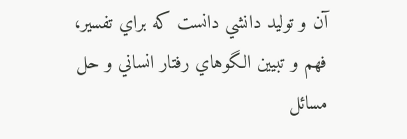آن و توليد دانشي دانست كه براي تفسير، فهم و تبيين الگوهاي رفتار انساني و حل مسائل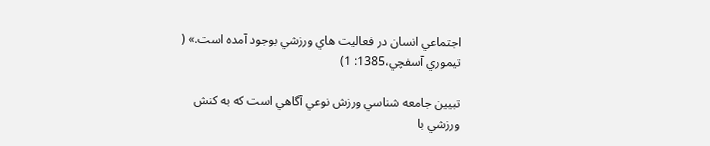اجتماعي انسان در فعاليت هاي ورزشي بوجود آمده است.» ( تيموري آسفچي،1385: 1)

تبيين جامعه شناسي ورزش نوعي آگاهي است كه به كنش ورزشي با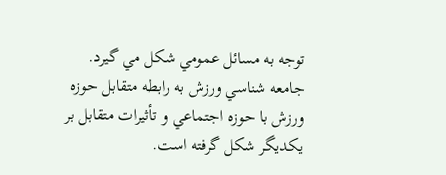توجه به مسائل عمومي شكل مي گيرد. جامعه شناسي ورزش به رابطه متقابل حوزه ورزش با حوزه اجتماعي و تأثيرات متقابل بر يكديگر شكل گرفته است.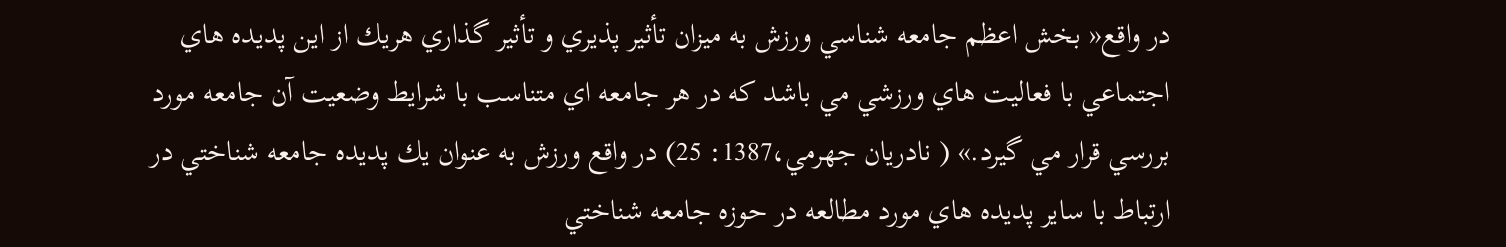در واقع« بخش اعظم جامعه شناسي ورزش به ميزان تأثير پذيري و تأثير گذاري هريك از اين پديده هاي اجتماعي با فعاليت هاي ورزشي مي باشد كه در هر جامعه اي متناسب با شرايط وضعيت آن جامعه مورد بررسي قرار مي گيرد.» ( نادريان جهرمي،1387: 25) در واقع ورزش به عنوان يك پديده جامعه شناختي در ارتباط با ساير پديده هاي مورد مطالعه در حوزه جامعه شناختي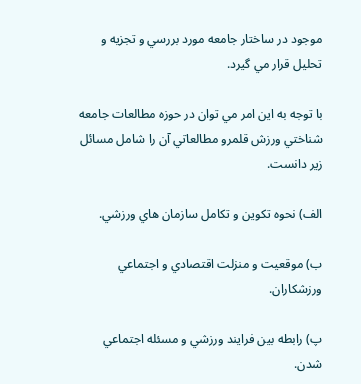موجود در ساختار جامعه مورد بررسي و تجزيه و تحليل قرار مي گيرد.

با توجه به اين امر مي توان در حوزه مطالعات جامعه شناختي ورزش قلمرو مطالعاتي آن را شامل مسائل زير دانست.

الف) نحوه تكوين و تكامل سازمان هاي ورزشي.

ب) موقعيت و منزلت اقتصادي و اجتماعي ورزشكاران.

پ) رابطه بين فرایند ورزشي و مسئله اجتماعي شدن.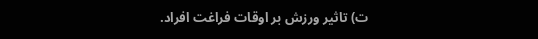ت) تاثير ورزش بر اوقات فراغت افراد.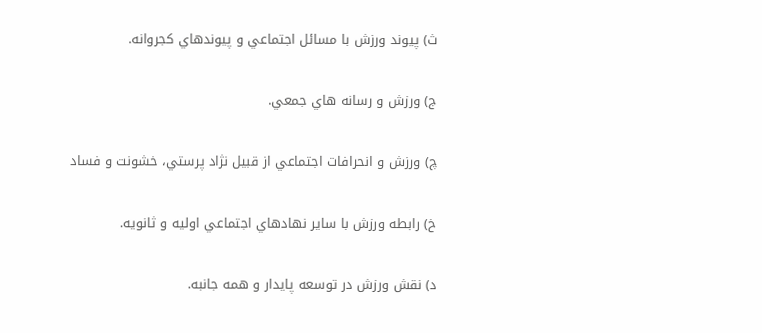ث) پيوند ورزش با مسائل اجتماعي و پيوندهاي كجروانه.

ج) ورزش و رسانه هاي جمعي.

چ) ورزش و انحرافات اجتماعي از قبيل نژاد پرستي، خشونت و فساد

خ) رابطه ورزش با ساير نهادهاي اجتماعي اوليه و ثانويه.

د) نقش ورزش در توسعه پايدار و همه جانبه.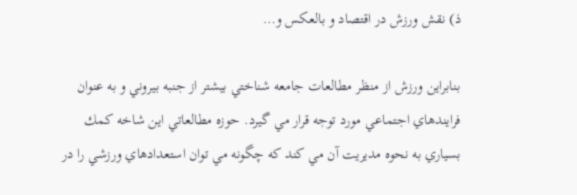ذ) نقش ورزش در اقتصاد و بالعكس و…

بنابراين ورزش از منظر مطالعات جامعه شناختي بيشتر از جنبه بيروني و به عنوان فرايندهاي اجتماعي مورد توجه قرار مي گيرد. حوزه مطالعاتي اين شاخه كمك بسياري به نحوه مديريت آن مي كند كه چگونه مي توان استعدادهاي ورزشي را در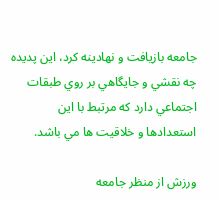جامعه بازيافت و نهادينه كرد، اين پديده چه نقشي و جايگاهي بر روي طبقات اجتماعي دارد كه مرتبط با اين استعدادها و خلاقيت ها مي باشد.

ورزش از منظر جامعه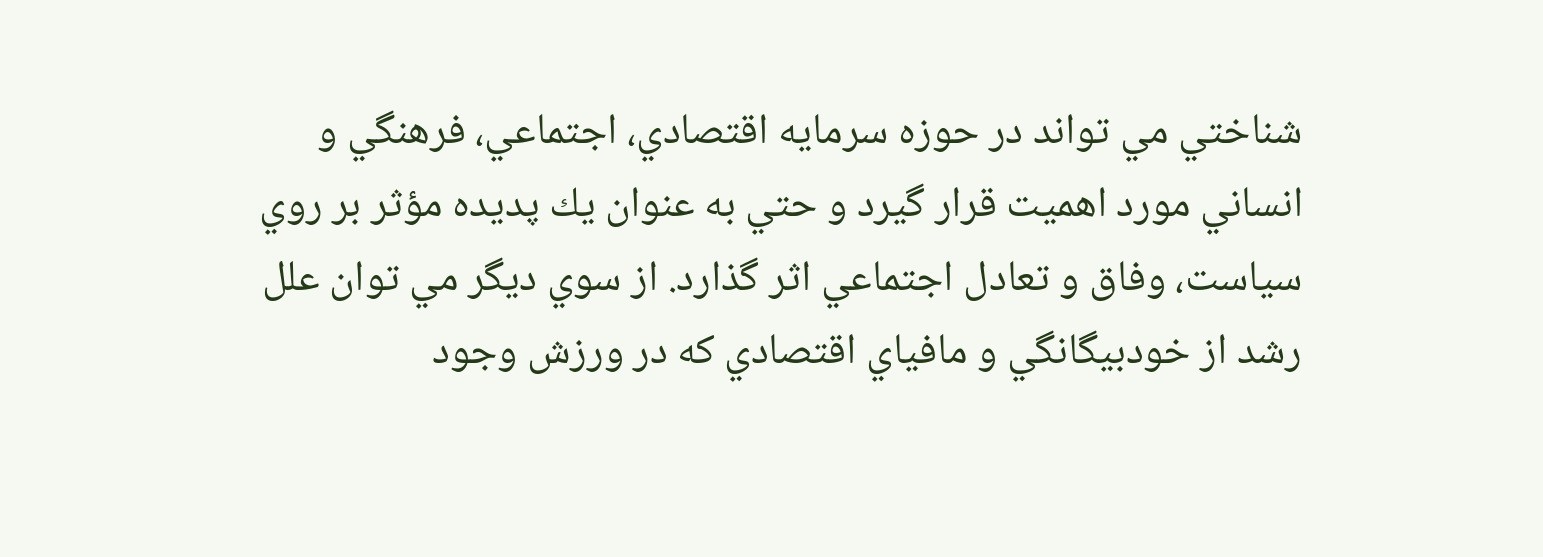شناختي مي تواند در حوزه سرمايه اقتصادي، اجتماعي، فرهنگي و انساني مورد اهميت قرار گيرد و حتي به عنوان يك پديده مؤثر بر روي سياست، وفاق و تعادل اجتماعي اثر گذارد. از سوي ديگر مي توان علل رشد از خودبيگانگي و مافياي اقتصادي كه در ورزش وجود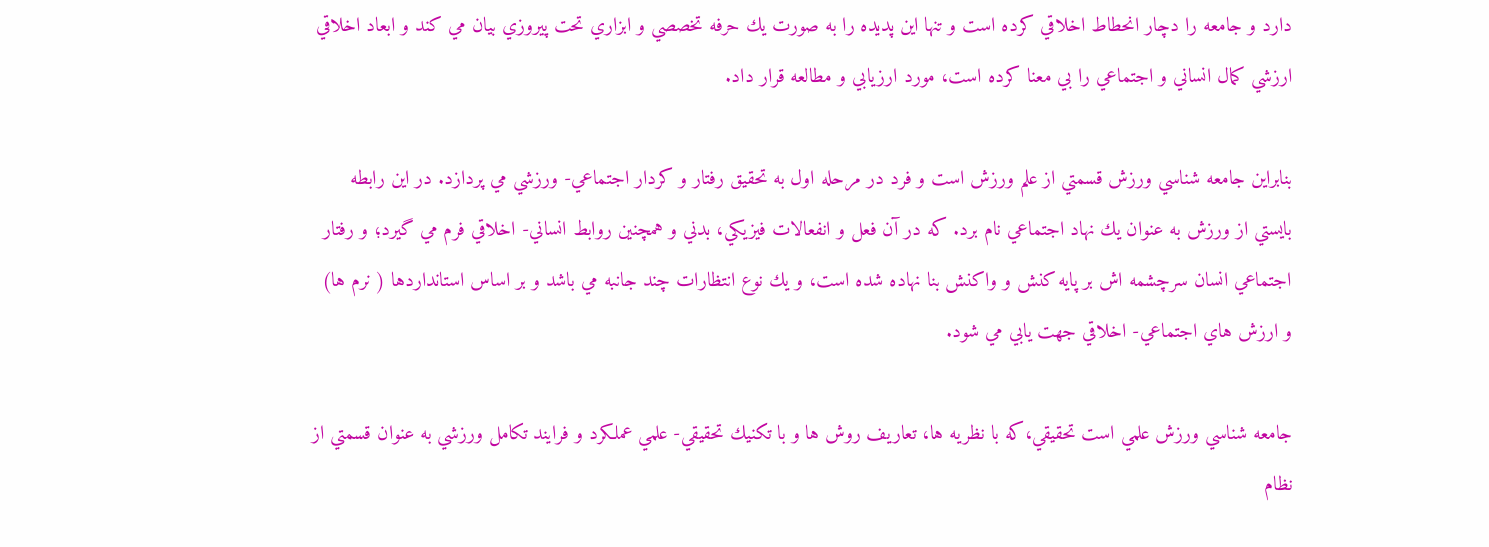دارد و جامعه را دچار انحطاط اخلاقي كرده است و تنها اين پديده را به صورت يك حرفه تخصصي و ابزاري تحت پيروزي بيان مي كند و ابعاد اخلاقي ارزشي كمال انساني و اجتماعي را بي معنا كرده است، مورد ارزيابي و مطالعه قرار داد.

بنابراين جامعه شناسي ورزش قسمتي از علم ورزش است و فرد در مرحله اول به تحقيق رفتار و كردار اجتماعي- ورزشي مي پردازد. در اين رابطه بايستي از ورزش به عنوان يك نهاد اجتماعي نام برد. كه در آن فعل و انفعالات فيزيكي، بدني و همچنين روابط انساني- اخلاقي فرم مي گيرد؛ و رفتار اجتماعي انسان سرچشمه اش بر پايه كنش و واكنش بنا نهاده شده است، و يك نوع انتظارات چند جانبه مي باشد و بر اساس استانداردها ( نرم ها) و ارزش هاي اجتماعي- اخلاقي جهت يابي مي شود.

جامعه شناسي ورزش علمي است تحقيقي،كه با نظريه ها، تعاريف روش ها و با تكنيك تحقيقي- علمي عملكرد و فرایند تكامل ورزشي به عنوان قسمتي از نظام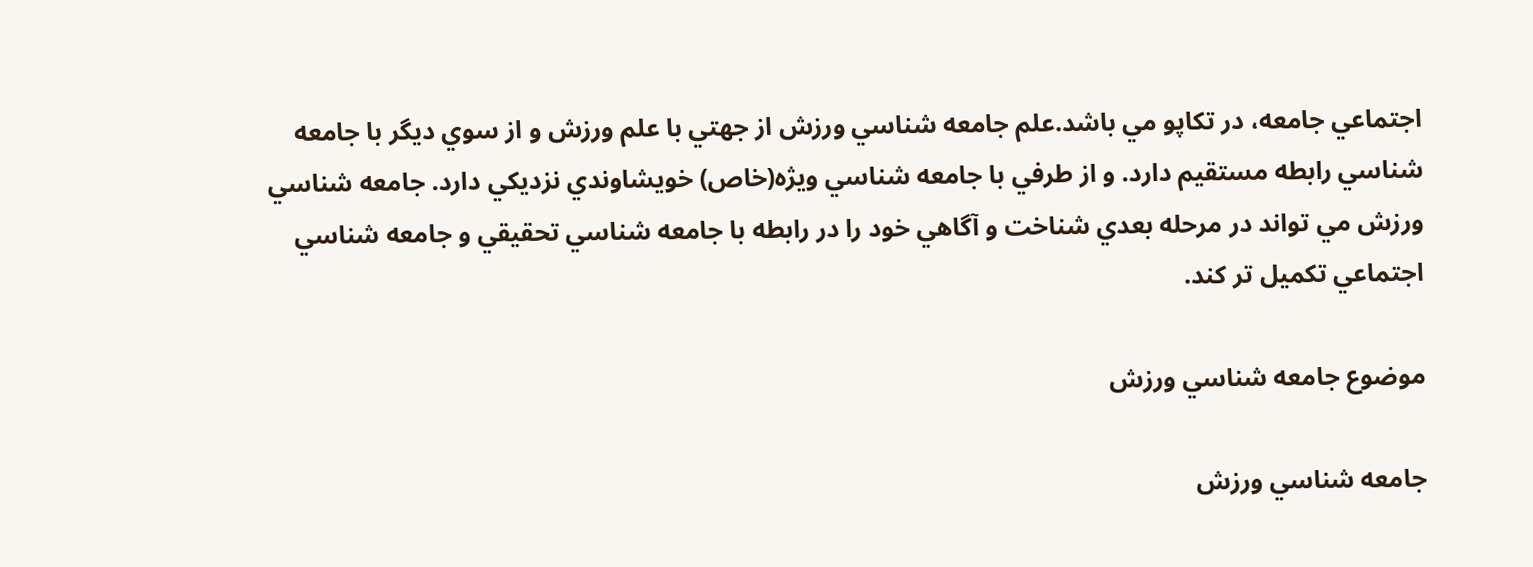اجتماعي جامعه، در تكاپو مي باشد.علم جامعه شناسي ورزش از جهتي با علم ورزش و از سوي ديگر با جامعه شناسي رابطه مستقيم دارد. و از طرفي با جامعه شناسي ويژه(خاص) خويشاوندي نزديكي دارد. جامعه شناسي ورزش مي تواند در مرحله بعدي شناخت و آگاهي خود را در رابطه با جامعه شناسي تحقيقي و جامعه شناسي اجتماعي تكميل تر كند.

موضوع جامعه شناسي ورزش

جامعه شناسي ورزش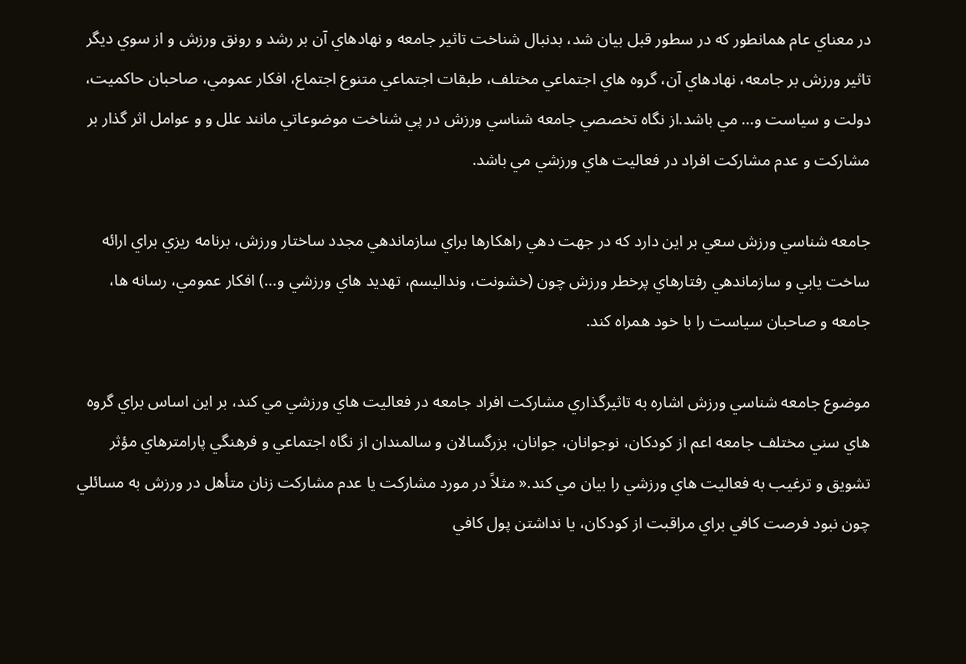در معناي عام همانطور كه در سطور قبل بيان شد، بدنبال شناخت تاثير جامعه و نهادهاي آن بر رشد و رونق ورزش و از سوي ديگر تاثير ورزش بر جامعه، نهادهاي آن، گروه هاي اجتماعي مختلف، طبقات اجتماعي متنوع اجتماع، افكار عمومي، صاحبان حاكميت، دولت و سياست و… مي باشد.از نگاه تخصصي جامعه شناسي ورزش در پي شناخت موضوعاتي مانند علل و و عوامل اثر گذار بر مشاركت و عدم مشاركت افراد در فعاليت هاي ورزشي مي باشد.

جامعه شناسي ورزش سعي بر اين دارد كه در جهت دهي راهكارها براي سازماندهي مجدد ساختار ورزش، برنامه ريزي براي ارائه ساخت يابي و سازماندهي رفتارهاي پرخطر ورزش چون (خشونت، ونداليسم، تهديد هاي ورزشي و…) افكار عمومي، رسانه ها، جامعه و صاحبان سياست را با خود همراه كند.

موضوع جامعه شناسي ورزش اشاره به تاثيرگذاري مشاركت افراد جامعه در فعاليت هاي ورزشي مي كند، بر اين اساس براي گروه هاي سني مختلف جامعه اعم از كودكان، نوجوانان، جوانان، بزرگسالان و سالمندان از نگاه اجتماعي و فرهنگي پارامترهاي مؤثر تشويق و ترغيب به فعاليت هاي ورزشي را بيان مي كند.« مثلاً در مورد مشاركت يا عدم مشاركت زنان متأهل در ورزش به مسائلي چون نبود فرصت كافي براي مراقبت از كودكان، يا نداشتن پول كافي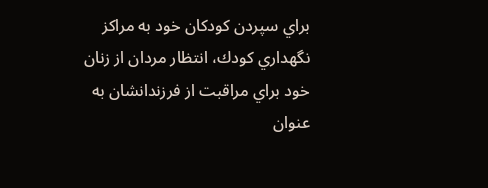براي سپردن كودكان خود به مراكز نگهداري كودك، انتظار مردان از زنان خود براي مراقبت از فرزندانشان به عنوان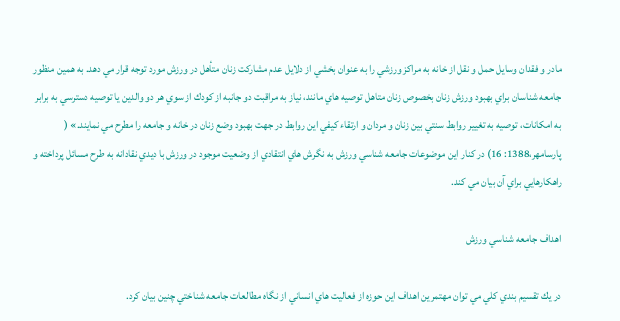مادر و فقدان وسايل حمل و نقل از خانه به مراكز ورزشي را به عنوان بخشي از دلايل عدم مشاركت زنان متأهل در ورزش مورد توجه قرار مي دهد. به همين منظور جامعه شناسان براي بهبود ورزش زنان بخصوص زنان متاهل توصيه هاي مانند، نياز به مراقبت دو جانبه از كودك از سوي هر دو والدين يا توصيه دسترسي به برابر به امكانات، توصيه به تغيير روابط سنتي بين زنان و مردان و ارتقاء كيفي اين روابط در جهت بهبود وضع زنان در خانه و جامعه را مطرح مي نمايند.» ( پارسامهر،1388: 16) در كنار اين موضوعات جامعه شناسي ورزش به نگرش هاي انتقادي از وضعيت موجود در ورزش با ديدي نقادانه به طرح مسائل پرداخته و راهكارهايي براي آن بيان مي كند.

اهداف جامعه شناسي ورزش

در يك تقسيم بندي كلي مي توان مهتمرين اهداف اين حوزه از فعاليت هاي انساني از نگاه مطالعات جامعه شناختي چنين بيان كرد.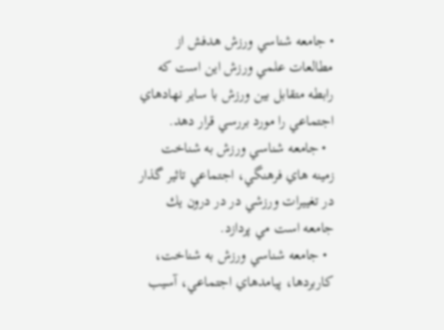• جامعه شناسي ورزش هدفش از مطالعات علمي ورزش اين است كه رابطه متقابل بين ورزش با ساير نهادهاي اجتماعي را مورد بررسي قرار دهد.
  • جامعه شناسي ورزش به شناخت زمينه هاي فرهنگي، اجتماعي تاثير گذار در تغييرات ورزشي در در درون يك جامعه است مي پردازد.
  • جامعه شناسي ورزش به شناخت، كاربردها، پيامدهاي اجتماعي، آسيب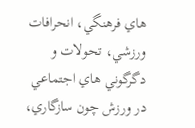هاي فرهنگي، انحرافات ورزشي، تحولات و دگرگوني هاي اجتماعي در ورزش چون سازگاري،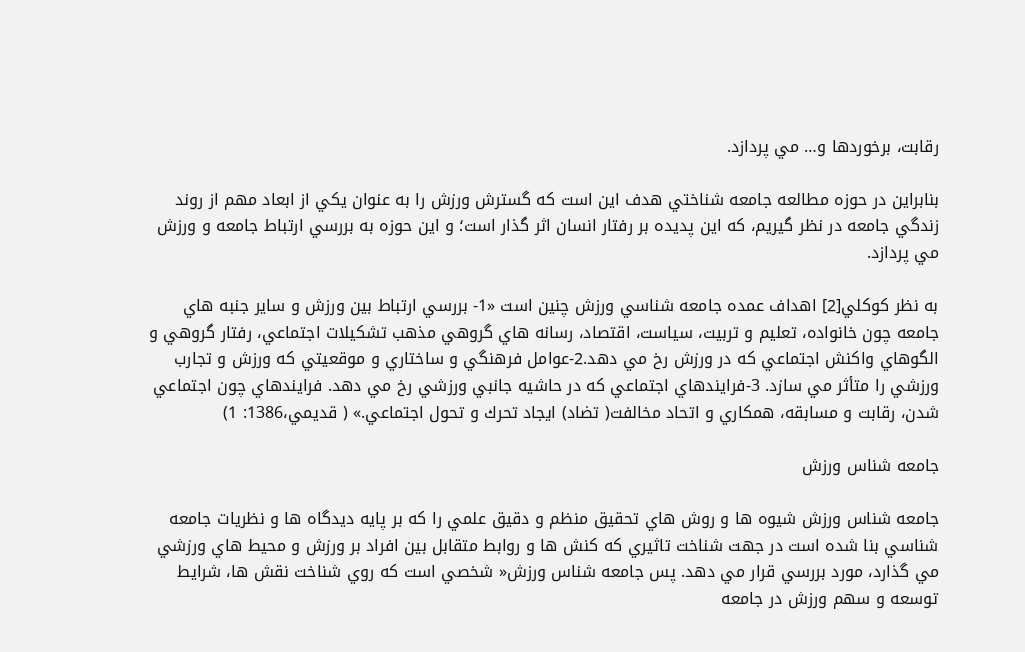رقابت، برخوردها و… مي پردازد.

بنابراين در حوزه مطالعه جامعه شناختي هدف اين است كه گسترش ورزش را به عنوان يكي از ابعاد مهم از روند زندگي جامعه در نظر گيريم، كه اين پديده بر رفتار انسان اثر گذار است؛ و اين حوزه به بررسي ارتباط جامعه و ورزش مي پردازد.

به نظر كوكلي[2] اهداف عمده جامعه شناسي ورزش چنين است «1- بررسي ارتباط بين ورزش و ساير جنبه هاي جامعه چون خانواده، تعليم و تربيت، سياست، اقتصاد، رسانه هاي گروهي مذهب تشكيلات اجتماعي، رفتار گروهي و الگوهاي واكنش اجتماعي كه در ورزش رخ مي دهد.2-عوامل فرهنگي و ساختاري و موقعيتي كه ورزش و تجارب ورزشي را متأثر مي سازد. 3-فرايندهاي اجتماعي كه در حاشيه جانبي ورزشي رخ مي دهد. فرايندهاي چون اجتماعي شدن، رقابت و مسابقه، همكاري و اتحاد مخالفت( تضاد) ايجاد تحرك و تحول اجتماعي.» ( قديمي،1386: 1)

جامعه شناس ورزش

جامعه شناس ورزش شيوه ها و روش هاي تحقيق منظم و دقيق علمي را كه بر پايه ديدگاه ها و نظريات جامعه شناسي بنا شده است در جهت شناخت تاثيري كه كنش ها و روابط متقابل بين افراد بر ورزش و محيط هاي ورزشي مي گذارد، مورد بررسي قرار مي دهد. پس جامعه شناس ورزش« شخصي است كه روي شناخت نقش ها، شرايط توسعه و سهم ورزش در جامعه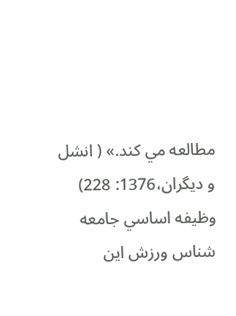مطالعه مي كند.» ( انشل و ديگران،1376: 228) وظيفه اساسي جامعه شناس ورزش اين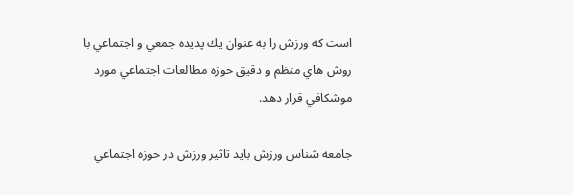است كه ورزش را به عنوان يك پديده جمعي و اجتماعي با روش هاي منظم و دقيق حوزه مطالعات اجتماعي مورد موشكافي قرار دهد.

جامعه شناس ورزش بايد تاثير ورزش در حوزه اجتماعي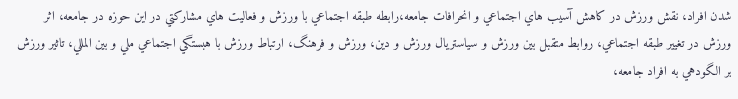شدن افراد، نقش ورزش در كاهش آسيب هاي اجتماعي و انحرافات جامعه،رابطه طبقه اجتماعي با ورزش و فعاليت هاي مشاركتي در اين حوزه در جامعه، اثر ورزش در تغيير طبقه اجتماعي، روابط متقبل بين ورزش و سياستريال ورزش و دين، ورزش و فرهنگ، ارتباط ورزش با هبستگي اجتماعي ملي و بين المللي، تاثير ورزش بر الگودهي به افراد جامعه،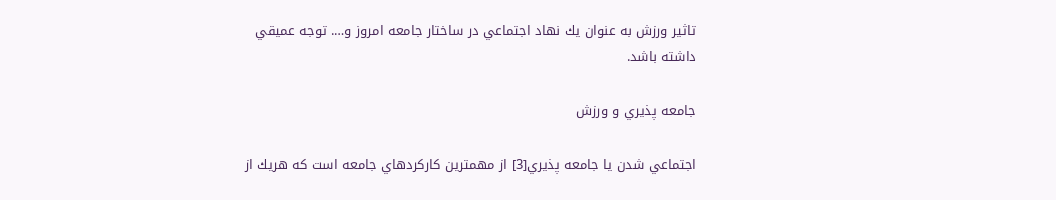تاثير ورزش به عنوان يك نهاد اجتماعي در ساختار جامعه امروز و…. توجه عميقي داشته باشد.

جامعه پذيري و ورزش

اجتماعي شدن يا جامعه پذيري[3] از مهمترين كاركردهاي جامعه است كه هريك از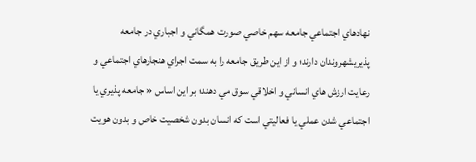نهادهاي اجتماعي جامعه سهم خاصي صورت همگاني و اجباري در جامعه پذيريشهروندان دارند؛ و از اين طريق جامعه را به سمت اجراي هنجارهاي اجتماعي و رعايت ارزش هاي انساني و اخلاقي سوق مي دهند؛ بر اين اساس « جامعه پذيري يا اجتماعي شدن عملي يا فعاليتي است كه انسان بدون شخصيت خاص و بدون هويت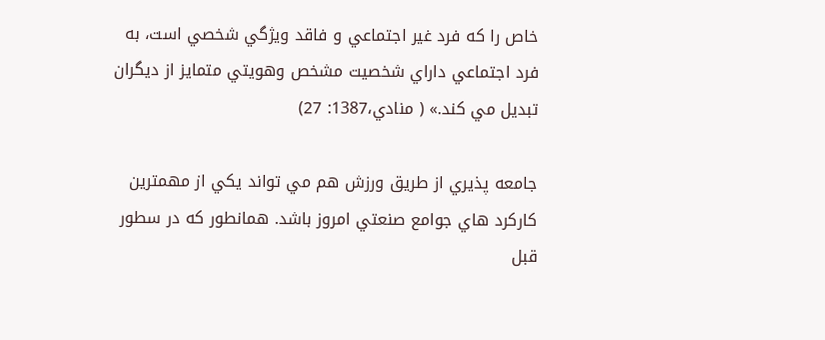خاص را كه فرد غير اجتماعي و فاقد ويژگي شخصي است، به فرد اجتماعي داراي شخصيت مشخص وهويتي متمايز از ديگران تبديل مي كند.» ( منادي،1387: 27)

جامعه پذيري از طريق ورزش هم مي تواند يكي از مهمترين كاركرد هاي جوامع صنعتي امروز باشد. همانطور كه در سطور قبل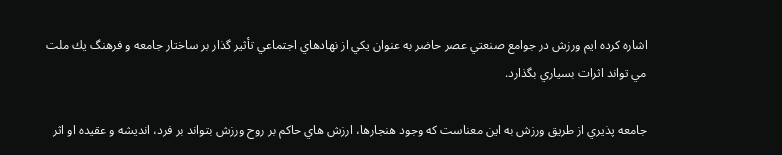اشاره كرده ايم ورزش در جوامع صنعتي عصر حاضر به عنوان يكي از نهادهاي اجتماعي تأثير گذار بر ساختار جامعه و فرهنگ يك ملت مي تواند اثرات بسياري بگذارد.

جامعه پذيري از طريق ورزش به اين معناست كه وجود هنجارها، ارزش هاي حاكم بر روح ورزش بتواند بر فرد، انديشه و عقيده او اثر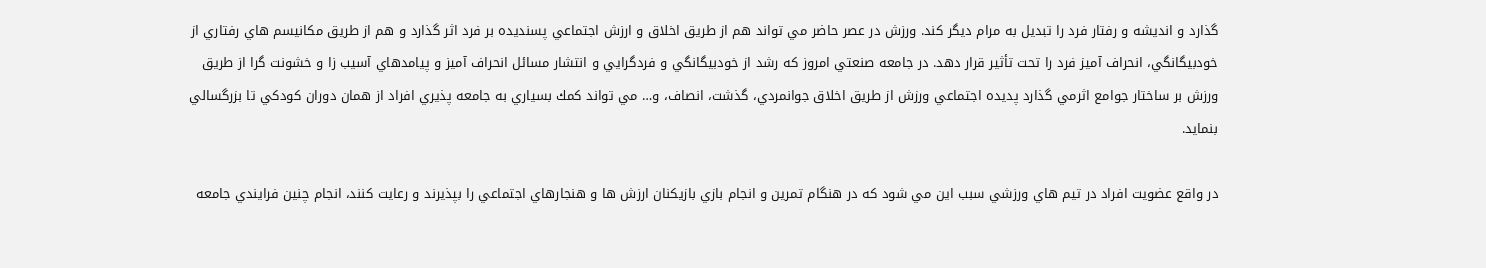گذارد و انديشه و رفتار فرد را تبديل به مرام ديگر كند. ورزش در عصر حاضر مي تواند هم از طريق اخلاق و ارزش اجتماعي پسنديده بر فرد اثر گذارد و هم از طريق مكانيسم هاي رفتاري از خودبيگانگي، انحراف آميز فرد را تحت تأثير قرار دهد. در جامعه صنعتي امروز كه رشد از خودبيگانگي و فردگرايي و انتشار مسائل انحراف آميز و پيامدهاي آسيب زا و خشونت گرا از طريق ورزش بر ساختار جوامع اثرمي گذارد پديده اجتماعي ورزش از طريق اخلاق جوانمردي، گذشت، انصاف، و… مي تواند كمك بسياري به جامعه پذيري افراد از همان دوران كودكي تا بزرگسالي بنمايد.

در واقع عضويت افراد در تيم هاي ورزشي سبب اين مي شود كه در هنگام تمرين و انجام بازي بازيكنان ارزش ها و هنجارهاي اجتماعي را بپذيرند و رعايت كنند، انجام چنين فرايندي جامعه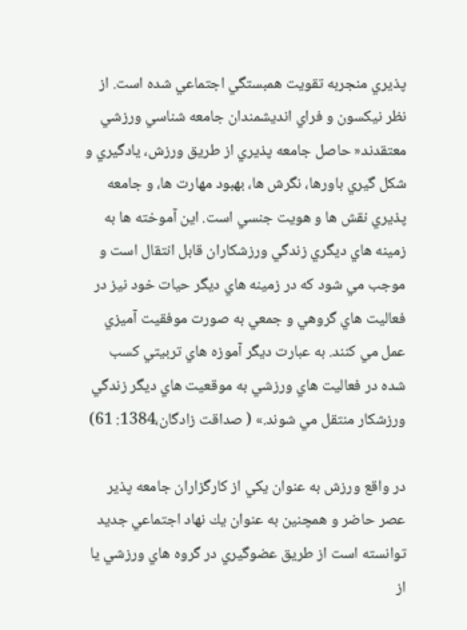پذيري منجربه تقويت همبستگي اجتماعي شده است. از نظر نيكسون و فراي انديشمندان جامعه شناسي ورزشي معتقدند« حاصل جامعه پذيري از طريق ورزش، يادگيري و شكل گيري باورها، نگرش ها، بهبود مهارت ها، و جامعه پذيري نقش ها و هويت جنسي است. اين آموخته ها به زمينه هاي ديگري زندگي ورزشكاران قابل انتقال است و موجب مي شود كه در زمينه هاي ديگر حيات خود نيز در فعاليت هاي گروهي و جمعي به صورت موفقيت آميزي عمل مي كنند. به عبارت ديگر آموزه هاي تربيتي كسب شده در فعاليت هاي ورزشي به موقعيت هاي ديگر زندگي ورزشكار منتقل مي شوند.» ( صداقت زادگان،1384: 61)

در واقع ورزش به عنوان يكي از كارگزاران جامعه پذير عصر حاضر و همچنين به عنوان يك نهاد اجتماعي جديد توانسته است از طريق عضوگيري در گروه هاي ورزشي يا از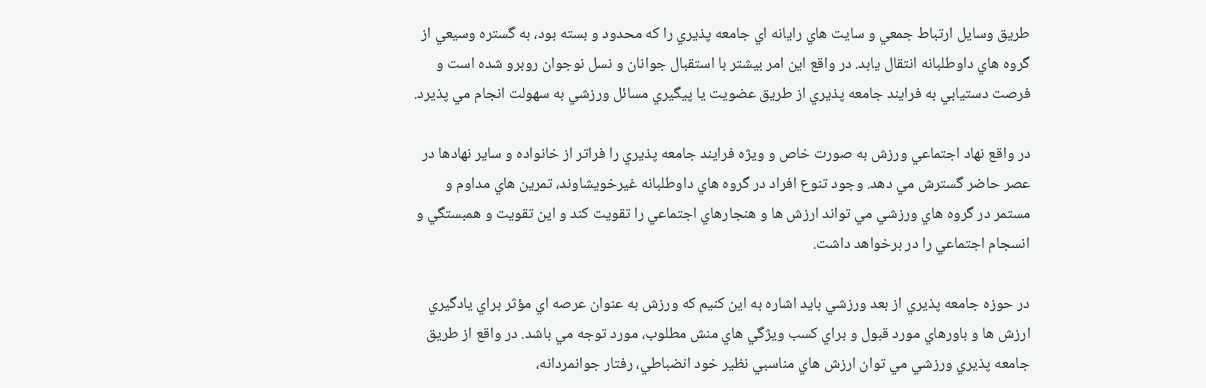طريق وسايل ارتباط جمعي و سايت هاي رايانه اي جامعه پذيري را كه محدود و بسته بود، به گستره وسيعي از گروه هاي داوطلبانه انتقال يابد. در واقع اين امر بيشتر با استقبال جوانان و نسل نوجوان روبرو شده است و فرصت دستيابي به فرایند جامعه پذيري از طريق عضويت يا پيگيري مسائل ورزشي به سهولت انجام مي پذيرد.

در واقع نهاد اجتماعي ورزش به صورت خاص و ويژه فرایند جامعه پذيري را فراتر از خانواده و ساير نهادها در عصر حاضر گسترش مي دهد. وجود تنوع افراد در گروه هاي داوطلبانه غيرخويشاوند، تمرين هاي مداوم و مستمر در گروه هاي ورزشي مي تواند ارزش ها و هنجارهاي اجتماعي را تقويت كند و اين تقويت و همبستگي و انسجام اجتماعي را در برخواهد داشت.

در حوزه جامعه پذيري از بعد ورزشي بايد اشاره به اين كنيم كه ورزش به عنوان عرصه اي مؤثر براي يادگيري ارزش ها و باورهاي مورد قبول و براي كسب ويژگي هاي منش مطلوب، مورد توجه مي باشد. در واقع از طريق جامعه پذيري ورزشي مي توان ارزش هاي مناسبي نظير خود انضباطي، رفتار جوانمردانه،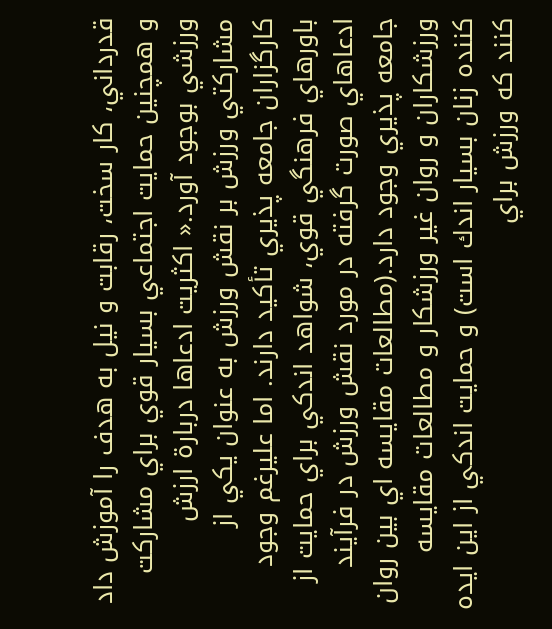قدرداني، كار سخت، رقابت و نيل به هدف را آموزش داد و همچنين حمايت اجتماعي بسيار قوي براي مشاركت ورزشي بوجود آورد.« اكثريت ادعاها دربارة ارزش مشاركتي ورزش بر نقش ورزش به عنوان يكي از كارگزاران جامعه پذيري تأكيد دارند. اما عليرغم وجود باورهاي فرهنگي قوي، شواهد اندكي براي حمايت از ادعاهاي صورت گرفته در مورد نقش ورزش در فرآيند جامعه پذيري وجود دارد.(مطالعات مقايسه اي بين روان ورزشكاران و روان غير ورزشكار و مطالعات مقايسه كننده زنان بسيار اندك است) و حمايت اندكي از اين ايده كنند كه ورزش براي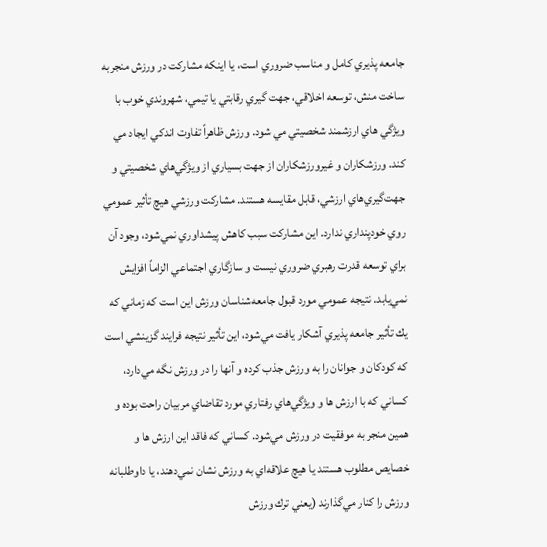جامعه پذيري كامل و مناسب ضروري است، يا اينكه مشاركت در ورزش منجربه ساخت منش، توسعه اخلاقي، جهت گيري رقابتي يا تيمي، شهروندي خوب با ويژگي هاي ارزشمند شخصيتي مي شود. ورزش ظاهراً تفاوت اندكي ايجاد مي كند. ورزشكاران‌ و غيرورزشكاران‌ از جهت‌ بسياري‌ از ويژگي‌هاي‌ شخصيتي‌ و جهت‌گيري‌هاي‌ ارزشي، قابل‌ مقايسه‌ هستند. مشاركت‌ ورزشي‌ هيچ‌ تأثير عمومي‌ روي‌ خودپنداري ندارد. اين‌ مشاركت‌ سبب‌ كاهش‌ پيشداوري‌ نمي‌شود، وجود آن‌ براي‌ توسعه‌ قدرت‌ رهبري‌ ضروري‌ نيست‌ و سازگاري‌ اجتماعي‌ الزاماً‌ افزايش‌ نمي‌يابد. نتيجه‌ عمومي‌ مورد قبول‌ جامعه‌شناسان‌ ورزش‌ اين‌ است‌ كه‌ زماني‌ كه‌ يك‌ تأثير جامعه‌ پذيري‌ آشكار يافت‌ مي‌شود، اين‌ تأثير نتيجه‌ فرايند گزينشي‌ است‌ كه‌ كودكان‌ و جوانان‌ را به‌ ورزش‌ جذب‌ كرده‌ و آنها را در ورزش‌ نگه‌ مي‌دارد، كساني‌ كه‌ با ارزش ها و ويژگي‌هاي‌ رفتاري‌ مورد تقاضاي‌ مربيان‌ راحت‌ بوده‌ و همين‌ منجر به‌ موفقيت‌ در ورزش‌ مي‌شود. كساني‌ كه‌ فاقد اين‌ ارزش ها و خصايص‌ مطلوب‌ هستند يا هيچ‌ علاقه‌اي‌ به‌ ورزش‌ نشان‌ نمي‌دهند، يا داوطلبانه‌ ورزش‌ را كنار مي‌گذارند (يعني‌ ترك‌ ورزش‌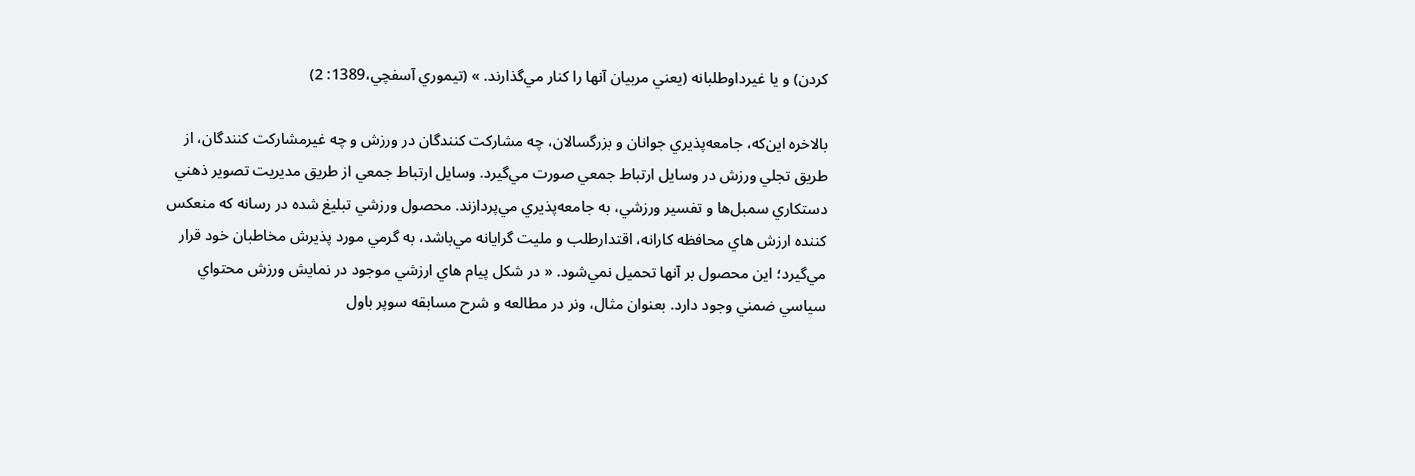كردن) و يا غيرداوطلبانه‌ (يعني‌ مربيان‌ آنها را كنار مي‌گذارند. » (تيموري آسفچي،1389: 2)

بالاخره‌ اين‌كه، جامعه‌پذيري‌ جوانان‌ و بزرگسالان، چه‌ مشاركت‌ كنندگان‌ در ورزش‌ و چه‌ غيرمشاركت‌ كنندگان، از طريق‌ تجلي‌ ورزش‌ در وسايل‌ ارتباط‌ جمعي‌ صورت‌ مي‌گيرد. وسايل‌ ارتباط‌ جمعي‌ از طريق‌ مديريت‌ تصوير ذهني دستكاري‌ سمبل‌ها و تفسير ورزشي، به‌ جامعه‌پذيري‌ مي‌پردازند. محصول‌ ورزشي‌ تبليغ‌ شده‌ در رسانه‌ كه‌ منعكس‌ كننده‌ ارزش هاي‌ محافظه‌ كارانه، اقتدارطلب‌ و مليت‌ گرايانه‌ مي‌باشد، به‌ گرمي‌ مورد پذيرش‌ مخاطبان‌ خود قرار مي‌گيرد؛ اين‌ محصول‌ بر آنها تحميل‌ نمي‌شود. « در شكل‌ پيام هاي‌ ارزشي‌ موجود در نمايش‌ ورزش‌ محتواي‌ سياسي‌ ضمني‌ وجود دارد. بعنوان‌ مثال، ونر در مطالعه‌ و شرح‌ مسابقه‌ سوپر باول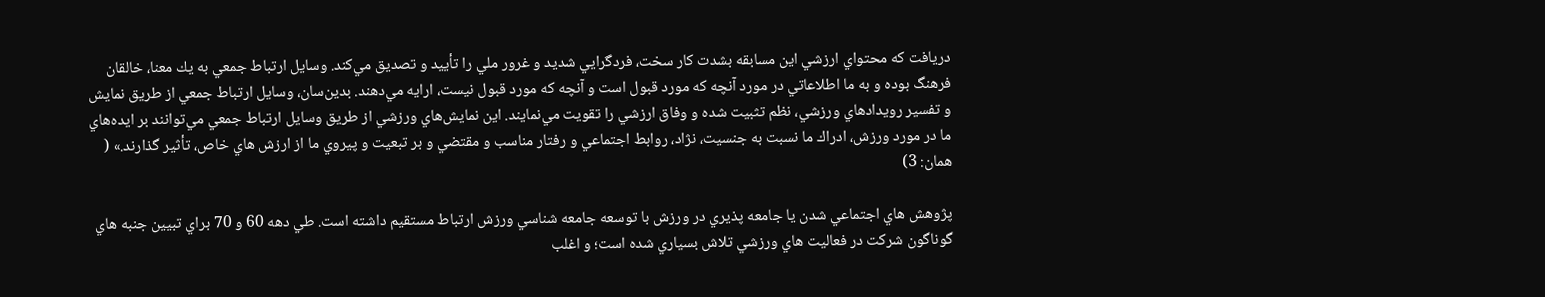دريافت‌ كه‌ محتواي‌ ارزشي‌ اين‌ مسابقه‌ بشدت‌ كار سخت، فردگرايي‌ شديد و غرور ملي‌ را تأييد و تصديق‌ مي‌كند. وسايل‌ ارتباط‌ جمعي‌ به‌ يك‌ معنا، خالقان‌ فرهنگ‌ بوده‌ و به‌ ما اطلاعاتي‌ در مورد آنچه‌ كه‌ مورد قبول‌ است‌ و آنچه‌ كه‌ مورد قبول‌ نيست، ارايه‌ مي‌دهند. بدين‌سان، وسايل‌ ارتباط‌ جمعي‌ از طريق‌ نمايش‌ و تفسير رويدادهاي‌ ورزشي، نظم‌ تثبيت‌ شده‌ و وفاق‌ ارزشي‌ را تقويت‌ مي‌نمايند. اين‌ نمايش‌هاي‌ ورزشي‌ از طريق‌ وسايل‌ ارتباط‌ جمعي‌ مي‌توانند بر ايده‌هاي‌ ما در مورد ورزش، ادراك‌ ما نسبت‌ به‌ جنسيت، نژاد، روابط‌ اجتماعي‌ و رفتار مناسب‌ و مقتضي‌ و بر تبعيت‌ و پيروي‌ ما از ارزش هاي‌ خاص، تأثير گذارند.» ( همان: 3)

پژوهش هاي اجتماعي شدن يا جامعه پذيري در ورزش با توسعه جامعه شناسي ورزش ارتباط مستقيم داشته است. طي دهه 60 و 70 براي تبيين جنبه هاي گوناگون شركت در فعاليت هاي ورزشي تلاش بسياري شده است؛ و اغلب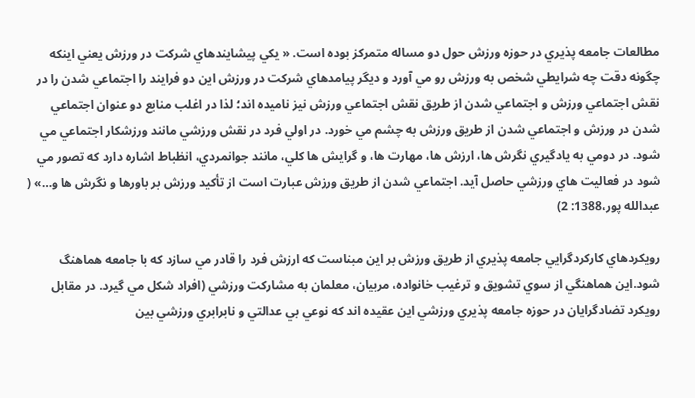مطالعات جامعه پذيري در حوزه ورزش حول دو مساله متمركز بوده است. « يكي پيشايندهاي شركت در ورزش يعني اينكه چگونه دقت چه شرايطي شخص به ورزش رو مي آورد و ديگر پيامدهاي شركت در ورزش اين دو فرایند را اجتماعي شدن را در نقش اجتماعي ورزش و اجتماعي شدن از طريق نقش اجتماعي ورزش نيز ناميده اند؛ لذا در اغلب منابع دو عنوان اجتماعي شدن در ورزش و اجتماعي شدن از طريق ورزش به چشم مي خورد. در اولي فرد در نقش ورزشي مانند ورزشكار اجتماعي مي شود. در دومي به يادگيري نگرش ها، ارزش ها، مهارت ها، و گرايش ها كلي، مانند جوانمردي، انظباط اشاره دارد كه تصور مي شود در فعاليت هاي ورزشي حاصل آيد. اجتماعي شدن از طريق ورزش عبارت است از تأكيد ورزش بر باورها و نگرش ها و…» ( عبدالله پور،1388: 2)

رويكردهاي كاركردگرايي جامعه پذيري از طريق ورزش بر اين مبناست كه ارزش فرد را قادر مي سازد كه با جامعه هماهنگ شود.اين هماهنگي از سوي تشويق و ترغيب خانواده، مربيان، معلمان به مشاركت ورزشي (افراد شكل مي گيرد. در مقابل رويكرد تضادگرايان در حوزه جامعه پذيري ورزشي اين عقيده اند كه نوعي بي عدالتي و نابرابري ورزشي بين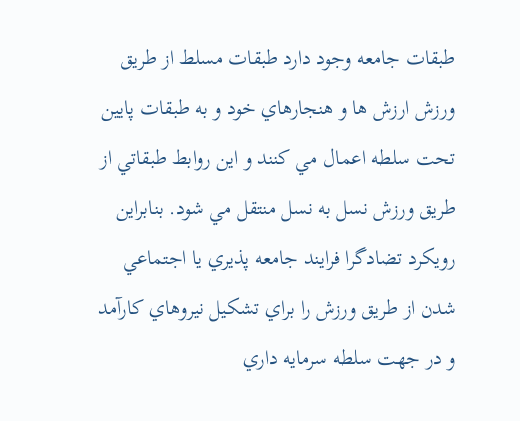طبقات جامعه وجود دارد طبقات مسلط از طريق ورزش ارزش ها و هنجارهاي خود و به طبقات پايين تحت سلطه اعمال مي كنند و اين روابط طبقاتي از طريق ورزش نسل به نسل منتقل مي شود. بنابراين رويكرد تضادگرا فرایند جامعه پذيري يا اجتماعي شدن از طريق ورزش را براي تشكيل نيروهاي كارآمد و در جهت سلطه سرمايه داري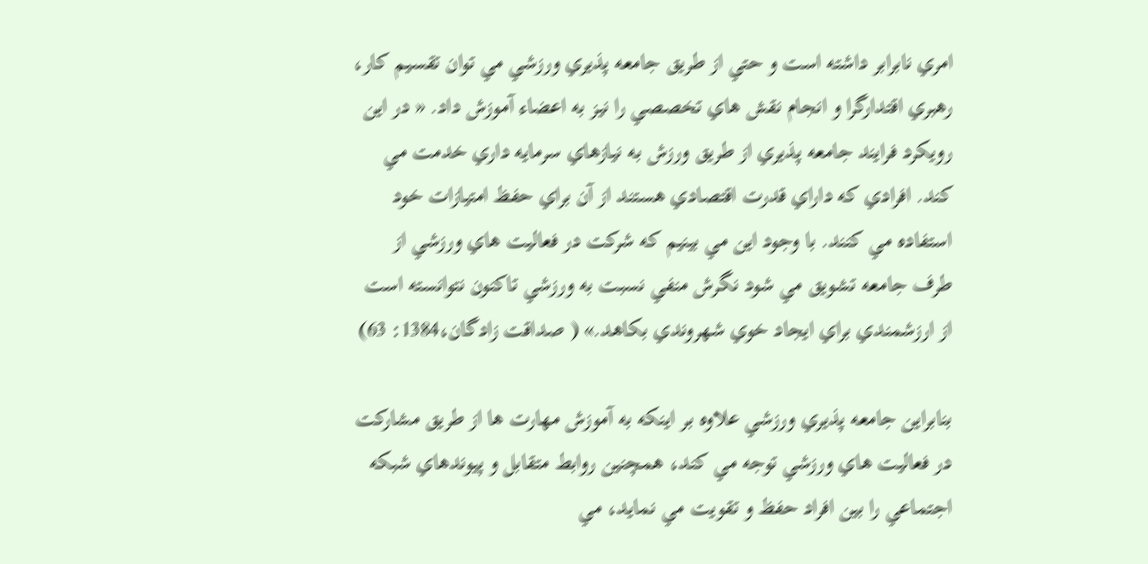امري نابرابر داشته است و حتي از طريق جامعه پذيري ورزشي مي توان تقسيم كار، رهبري اقتدارگرا و انجام نقش هاي تخصصي را نيز به اعضاء آموزش داد. « در اين رويكرد فرایند جامعه پذيري از طريق ورزش به نيازهاي سرمايه داري خدمت مي كند. افرادي كه داراي قدرت اقتصادي هستند از آن براي حفظ امتيازات خود استفاده مي كنند. با وجود اين مي بينيم كه شركت در فعاليت هاي ورزشي از طرف جامعه تشويق مي شود نگرش منفي نسبت به ورزشي تاكنون نتوانسته است از ارزشمندي براي ايجاد خوي شهروندي بكاهد.» ( صداقت زادگان،1384: 63)

بنابراين جامعه پذيري ورزشي علاوه بر اينكه به آموزش مهارت ها از طريق مشاركت در فعاليت هاي ورزشي توجه مي كند، همچنين روابط متقابل و پيوندهاي شبكه اجتماعي را بين افراد حفظ و تقويت مي نمايد، مي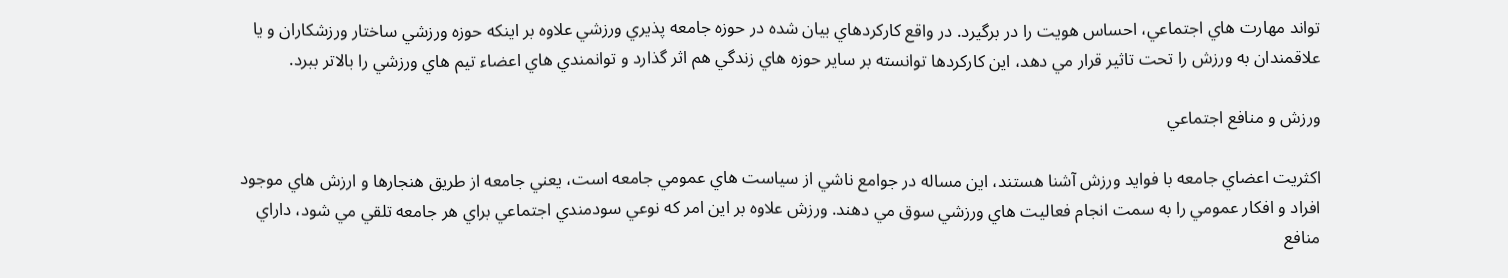تواند مهارت هاي اجتماعي، احساس هويت را در برگيرد. در واقع كاركردهاي بيان شده در حوزه جامعه پذيري ورزشي علاوه بر اينكه حوزه ورزشي ساختار ورزشكاران و يا علاقمندان به ورزش را تحت تاثير قرار مي دهد، اين كاركردها توانسته بر ساير حوزه هاي زندگي هم اثر گذارد و توانمندي هاي اعضاء تيم هاي ورزشي را بالاتر ببرد.

ورزش و منافع اجتماعي

اكثريت اعضاي جامعه با فوايد ورزش آشنا هستند، اين مساله در جوامع ناشي از سياست هاي عمومي جامعه است، يعني جامعه از طريق هنجارها و ارزش هاي موجود افراد و افكار عمومي را به سمت انجام فعاليت هاي ورزشي سوق مي دهند. ورزش علاوه بر اين امر كه نوعي سودمندي اجتماعي براي هر جامعه تلقي مي شود، داراي منافع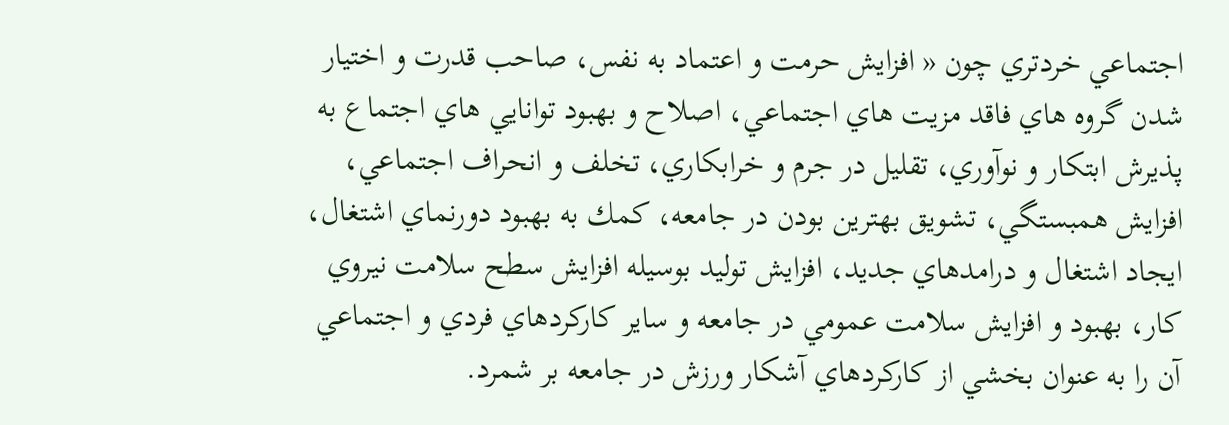اجتماعي خردتري چون « افزايش حرمت و اعتماد به نفس، صاحب قدرت و اختيار شدن گروه هاي فاقد مزيت هاي اجتماعي، اصلاح و بهبود توانايي هاي اجتماع به پذيرش ابتكار و نوآوري، تقليل در جرم و خرابكاري، تخلف و انحراف اجتماعي، افزايش همبستگي، تشويق بهترين بودن در جامعه، كمك به بهبود دورنماي اشتغال، ايجاد اشتغال و درامدهاي جديد، افزايش توليد بوسيله افزايش سطح سلامت نيروي كار، بهبود و افزايش سلامت عمومي در جامعه و ساير كاركردهاي فردي و اجتماعي آن را به عنوان بخشي از كاركردهاي آشكار ورزش در جامعه بر شمرد.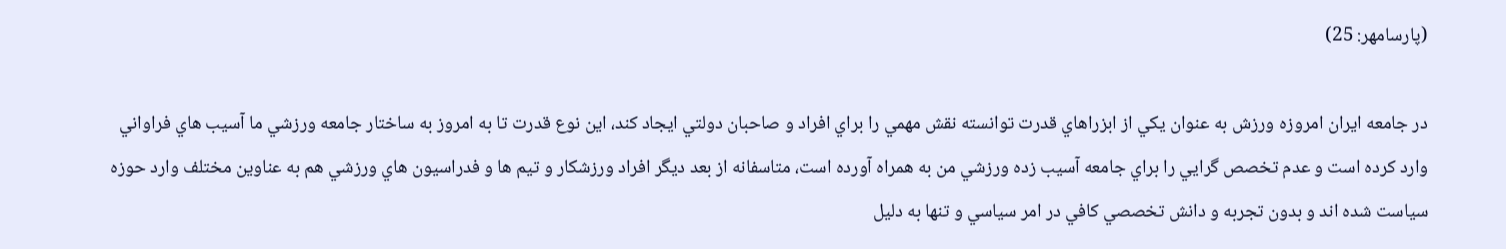(پارسامهر: 25)

در جامعه ايران امروزه ورزش به عنوان يكي از ابزراهاي قدرت توانسته نقش مهمي را براي افراد و صاحبان دولتي ايجاد كند، اين نوع قدرت تا به امروز به ساختار جامعه ورزشي ما آسيب هاي فراواني وارد كرده است و عدم تخصص گرايي را براي جامعه آسيب زده ورزشي من به همراه آورده است، متاسفانه از بعد ديگر افراد ورزشكار و تيم ها و فدراسيون هاي ورزشي هم به عناوين مختلف وارد حوزه سياست شده اند و بدون تجربه و دانش تخصصي كافي در امر سياسي و تنها به دليل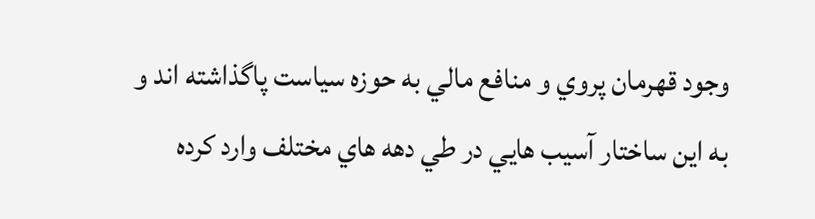وجود قهرمان پروي و منافع مالي به حوزه سياست پاگذاشته اند و به اين ساختار آسيب هايي در طي دهه هاي مختلف وارد كرده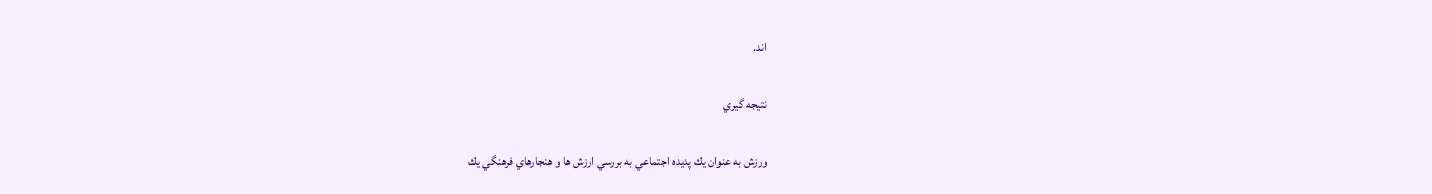اند.

نتيجه گيري

ورزش به عنوان يك پديده اجتماعي به بررسي ارزش ها و هنجارهاي فرهنگي يك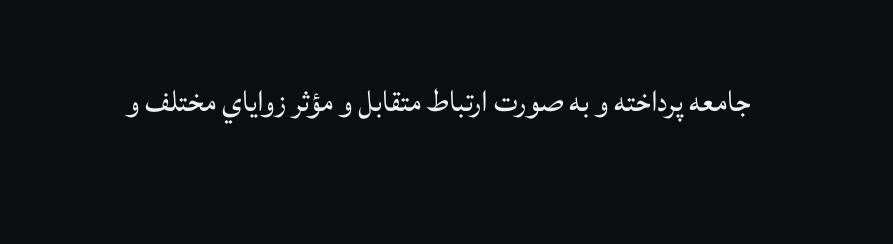جامعه پرداخته و به صورت ارتباط متقابل و مؤثر زواياي مختلف و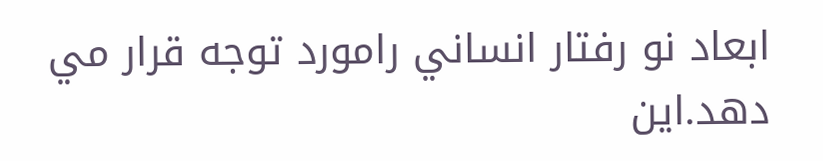ابعاد نو رفتار انساني رامورد توجه قرار مي دهد.اين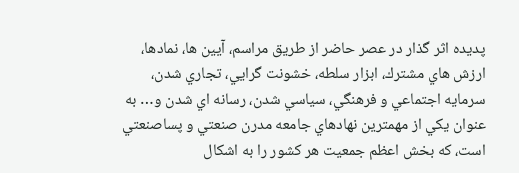پديده اثر گذار در عصر حاضر از طريق مراسم، آيين ها، نمادها، ارزش هاي مشترك، ابزار سلطه، خشونت گرايي، تجاري شدن، سرمايه اجتماعي و فرهنگي، سياسي شدن، رسانه اي شدن و… به عنوان يكي از مهمترين نهادهاي جامعه مدرن صنعتي و پساصنعتي است، كه بخش اعظم جمعيت هر كشور را به اشكال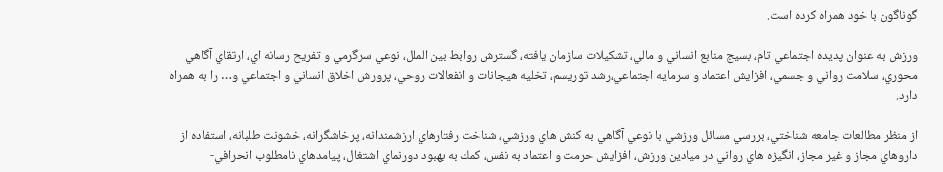گوناگون با خود همراه كرده است.

ورزش به عنوان پديده اجتماعي تام، بسيج منابع انساني و مالي، تشكيلات سازمان يافته، گسترش روابط بين الملل، نوعي سرگرمي و تفريح رسانه اي، ارتقاي آگاهي محوري، سلامت رواني و جسمي، افزايش اعتماد و سرمايه اجتماعي،رشد توريسم، تخليه هيجانات و انفعالات روحي، پرورش اخلاق انساني و اجتماعي و… را به همراه دارد.

از منظر مطالعات جامعه شناختي، بررسي مسائل ورزشي با نوعي آگاهي به كنش هاي ورزشي، شناخت رفتارهاي ارزشمندانه، پرخاشگرانه، خشونت طلبانه، استفاده از داروهاي مجاز و غير مجاز، انگيزه هاي رواني در ميادين ورزش، افزايش حرمت و اعتماد به نفس، كمك به بهبود دورنماي اشتغال، پيامدهاي نامطلوب انحرافي-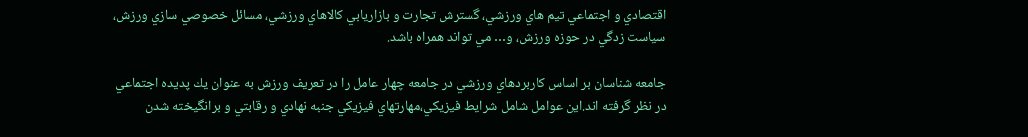اقتصادي و اجتماعي تيم هاي ورزشي، گسترش تجارت و بازاريابي كالاهاي ورزشي، مسائل خصوصي سازي ورزش، سياست زدگي در حوزه ورزش، و… مي تواند همراه باشد.

جامعه شناسان بر اساس كاربردهاي ورزشي در جامعه چهار عامل را در تعريف ورزش به عنوان يك پديده اجتماعي در نظر گرفته اند.اين عوامل شامل شرايط فيزيكي،مهارتهاي فيزيكي جنبه نهادي و رقابتي و برانگيخته شدن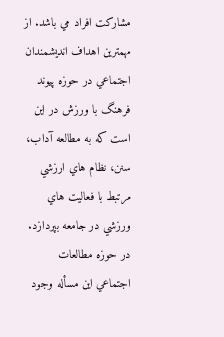مشاركت افراد مي باشد. از مهمترين اهداف انديشمندان اجتماعي در حوزه پيوند فرهنگ با ورزش در اين است كه به مطالعه آداب، سنن، نظام هاي ارزشي مرتبط با فعاليت هاي ورزشي در جامعه بپردازد. در حوزه مطالعات اجتماعي اين مسأله وجود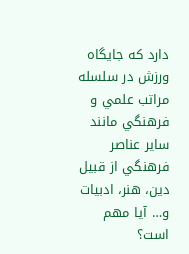دارد كه جايگاه ورزش در سلسله مراتب علمي و فرهنگي مانند ساير عناصر فرهنگي از قبيل دين، هنر، ادبيات و… آيا مهم است؟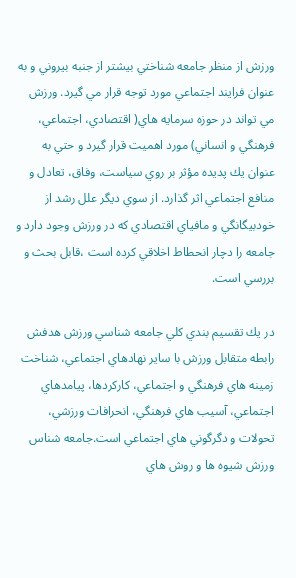ورزش از منظر جامعه شناختي بيشتر از جنبه بيروني و به عنوان فرايند اجتماعي مورد توجه قرار مي گيرد. ورزش مي تواند در حوزه سرمايه هاي( اقتصادي، اجتماعي، فرهنگي و انساني) مورد اهميت قرار گيرد و حتي به عنوان يك پديده مؤثر بر روي سياست، وفاق، تعادل و منافع اجتماعي اثر گذارد. از سوي ديگر علل رشد از خودبيگانگي و مافياي اقتصادي كه در ورزش وجود دارد و جامعه را دچار انحطاط اخلاقي كرده است ،قابل بحث و بررسي است.

در يك تقسيم بندي كلي جامعه شناسي ورزش هدفش رابطه متقابل ورزش با ساير نهادهاي اجتماعي، شناخت زمينه هاي فرهنگي و اجتماعي، كاركردها، پيامدهاي اجتماعي، آسيب هاي فرهنگي، انحرافات ورزشي، تحولات و دگرگوني هاي اجتماعي است.جامعه شناس ورزش شيوه ها و روش هاي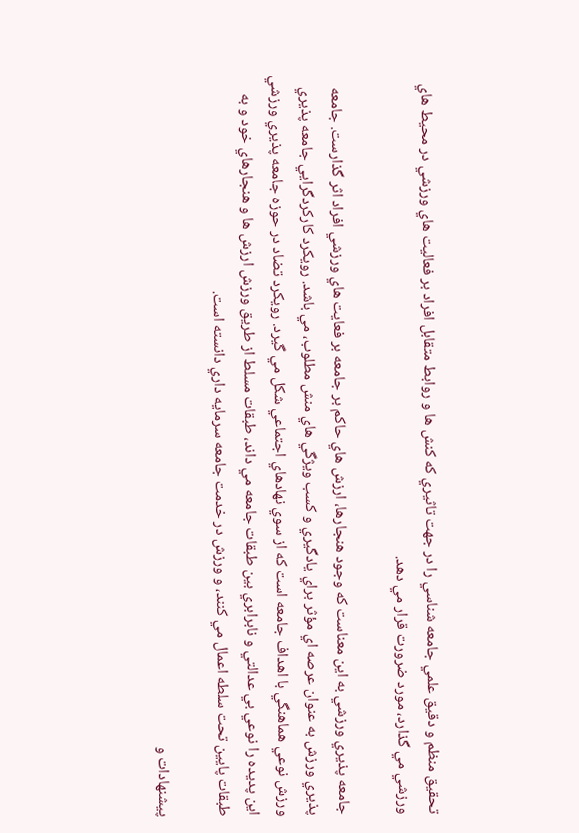تحقيق منظم و دقيق علمي جامعه شناسي را در جهت تاثيري كه كنش ها و روابط متقابل افراد بر فعاليت هاي ورزشي در محيط هاي ورزشي مي گذارد، مورد ضرورت قرار مي دهد.

جامعه پذيري ورزشي به اين معناست كه وجود هنجارها، ارزش هاي حاكم بر جامعه بر فعايت هاي ورزشي افراد اثر گذارست. جامعه پذيري ورزش به عنوان عرصه اي مؤثر براي يادگيري و كسب ويژگي هاي منش مطلوب، مي باشد. رويكرد كاركردگرايي جامعه پذيري ورزش نوعي هماهنگي با اهداف جامعه است كه از سوي نهادهاي اجتماعي شكل مي گيرد. رويكرد تضاد در حوزه جامعه پذيري ورزشي اين پديده را نوعي بي عدالتي و نابرابري بين طبقات جامعه مي داند، طبقات مسلط از طريق ورزش ارزش ها و هنجارهاي خود و به طبقات پايين تحت سلطه اعمال مي كنند، و ورزش در خدمت جامعه سرمايه داري دانسته است.

پيشنهادات و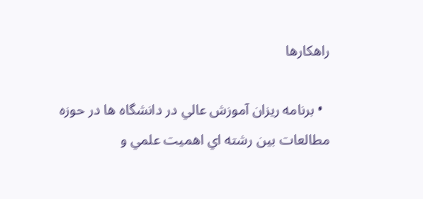راهكارها

  • برنامه ريزان آموزش عالي در دانشگاه ها در حوزه مطالعات بين رشته اي اهميت علمي و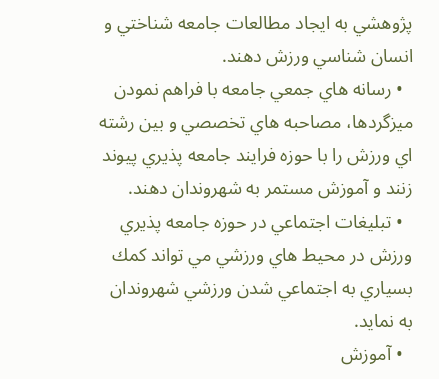پژوهشي به ايجاد مطالعات جامعه شناختي و انسان شناسي ورزش دهند.
  • رسانه هاي جمعي جامعه با فراهم نمودن ميزگردها، مصاحبه هاي تخصصي و بين رشته اي ورزش را با حوزه فرايند جامعه پذيري پيوند زنند و آموزش مستمر به شهروندان دهند.
  • تبليغات اجتماعي در حوزه جامعه پذيري ورزش در محيط هاي ورزشي مي تواند كمك بسياري به اجتماعي شدن ورزشي شهروندان به نمايد.
  • آموزش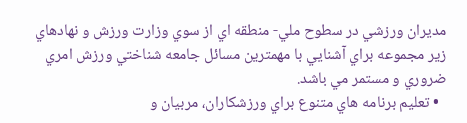مديران ورزشي در سطوح ملي- منطقه اي از سوي وزارت ورزش و نهادهاي زير مجموعه براي آشنايي با مهمترين مسائل جامعه شناختي ورزش امري ضروري و مستمر مي باشد.
  • تعليم برنامه هاي متنوع براي ورزشكاران، مربيان و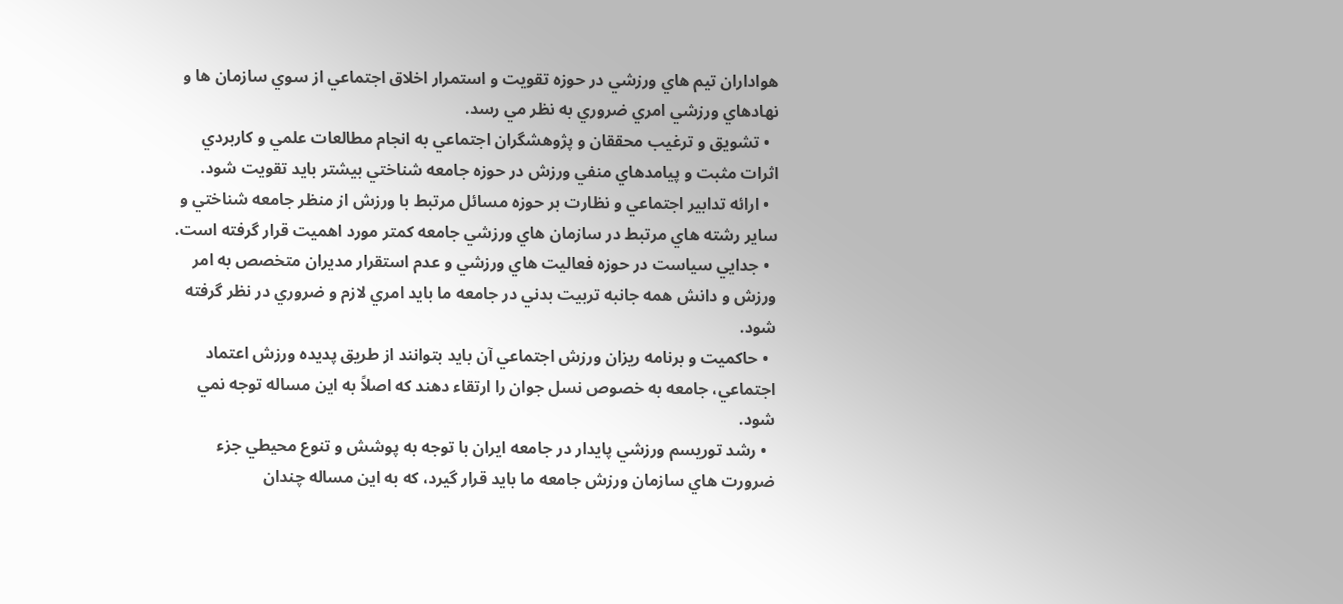هواداران تيم هاي ورزشي در حوزه تقويت و استمرار اخلاق اجتماعي از سوي سازمان ها و نهادهاي ورزشي امري ضروري به نظر مي رسد.
  • تشويق و ترغيب محققان و پژوهشگران اجتماعي به انجام مطالعات علمي و كاربردي اثرات مثبت و پيامدهاي منفي ورزش در حوزه جامعه شناختي بيشتر بايد تقويت شود.
  • ارائه تدابير اجتماعي و نظارت بر حوزه مسائل مرتبط با ورزش از منظر جامعه شناختي و ساير رشته هاي مرتبط در سازمان هاي ورزشي جامعه كمتر مورد اهميت قرار گرفته است.
  • جدايي سياست در حوزه فعاليت هاي ورزشي و عدم استقرار مديران متخصص به امر ورزش و دانش همه جانبه تربيت بدني در جامعه ما بايد امري لازم و ضروري در نظر گرفته شود.
  • حاكميت و برنامه ريزان ورزش اجتماعي آن بايد بتوانند از طريق پديده ورزش اعتماد اجتماعي، جامعه به خصوص نسل جوان را ارتقاء دهند كه اصلاً به اين مساله توجه نمي شود.
  • رشد توريسم ورزشي پايدار در جامعه ايران با توجه به پوشش و تنوع محيطي جزء ضرورت هاي سازمان ورزش جامعه ما بايد قرار گيرد، كه به اين مساله چندان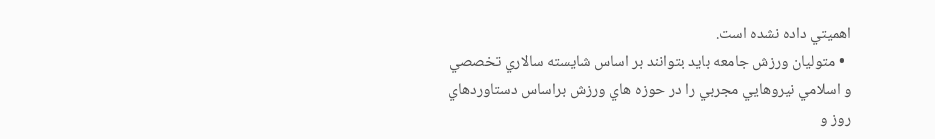اهميتي داده نشده است.
  • متوليان ورزش جامعه بايد بتوانند بر اساس شايسته سالاري تخصصي و اسلامي نيروهايي مجربي را در حوزه هاي ورزش براساس دستاوردهاي روز و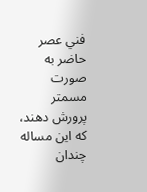فني عصر حاضر به صورت مسمتر پرورش دهند، كه اين مساله چندان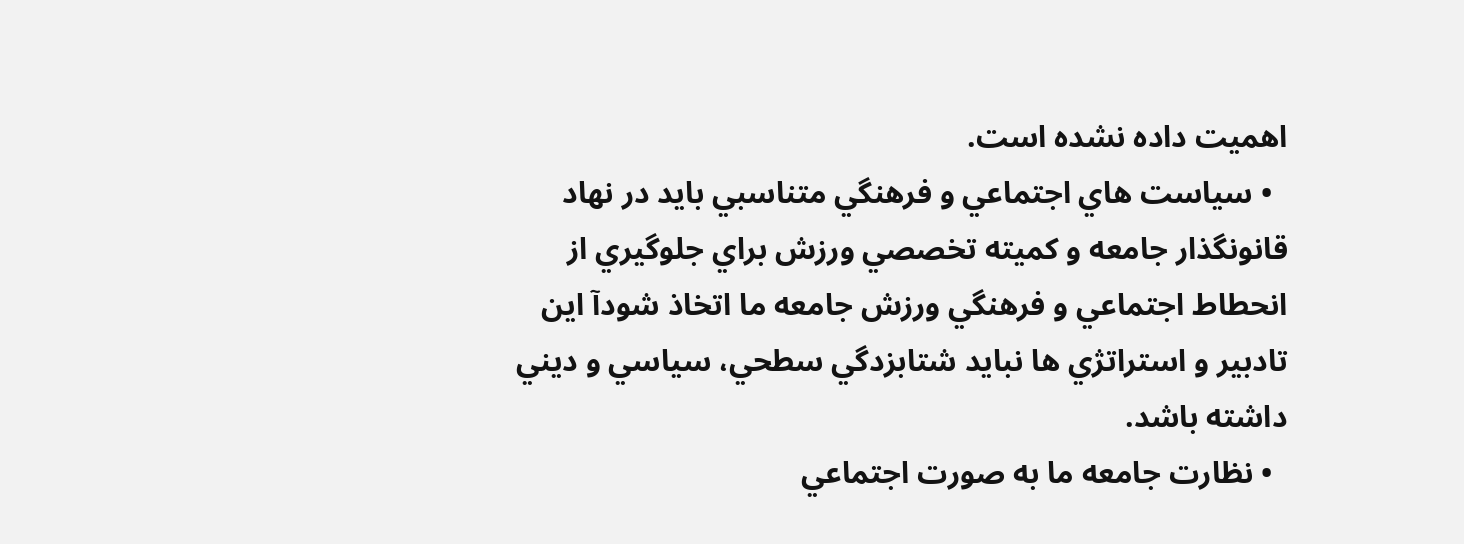اهميت داده نشده است.
  • سياست هاي اجتماعي و فرهنگي متناسبي بايد در نهاد قانونگذار جامعه و كميته تخصصي ورزش براي جلوگيري از انحطاط اجتماعي و فرهنگي ورزش جامعه ما اتخاذ شودآ اين تادبير و استراتژي ها نبايد شتابزدگي سطحي، سياسي و ديني داشته باشد.
  • نظارت جامعه ما به صورت اجتماعي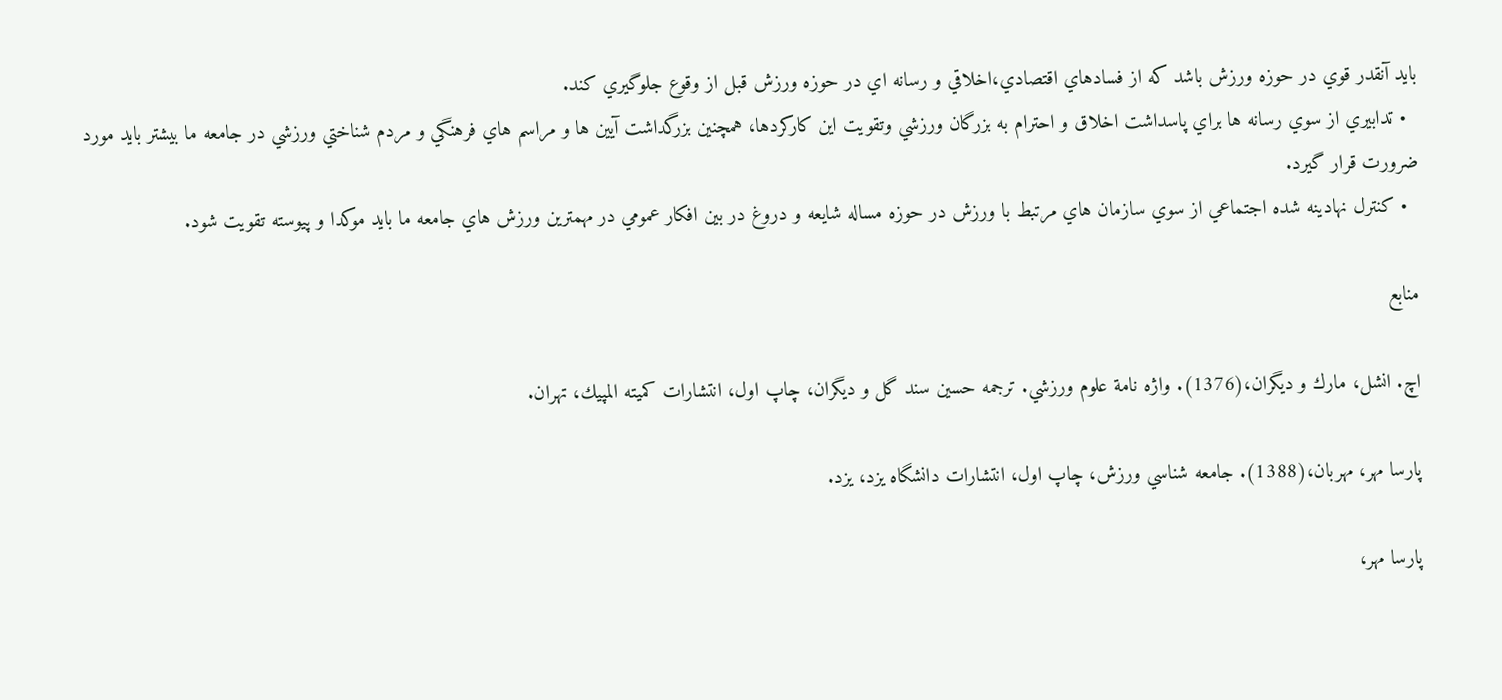بايد آنقدر قوي در حوزه ورزش باشد كه از فسادهاي اقتصادي،اخلاقي و رسانه اي در حوزه ورزش قبل از وقوع جلوگيري كند.
  • تدابيري از سوي رسانه ها براي پاسداشت اخلاق و احترام به بزرگان ورزشي وتقويت اين كاركردها، همچنين بزرگداشت آيين ها و مراسم هاي فرهنگي و مردم شناختي ورزشي در جامعه ما بيشتر بايد مورد ضرورت قرار گيرد.
  • كنترل نهادينه شده اجتماعي از سوي سازمان هاي مرتبط با ورزش در حوزه مساله شايعه و دروغ در بين افكار عمومي در مهمترين ورزش هاي جامعه ما بايد موكدا و پيوسته تقويت شود.

منابع

اچ. انشل، مارك و ديگران،(1376). واژه نامة علوم ورزشي. ترجمه حسين سند گل و ديگران، چاپ اول، انتشارات كميته المپيك، تهران.

پارسا مهر، مهربان،(1388). جامعه شناسي ورزش، چاپ اول، انتشارات دانشگاه يزد، يزد.

پارسا مهر،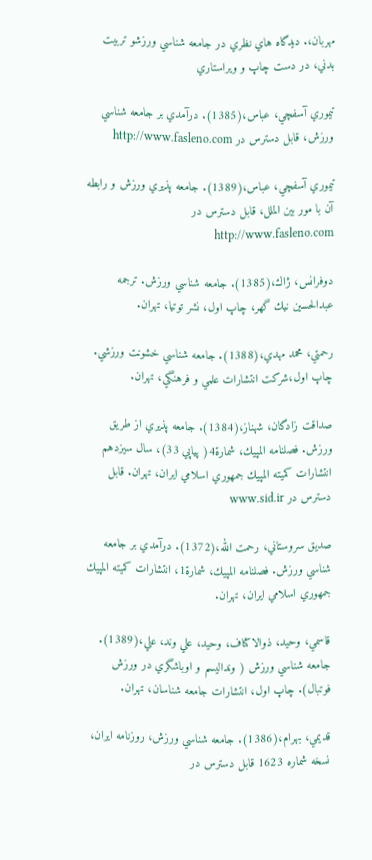مهربان،. ديدگاه هاي نظري در جامعه شناسي ورزشو تربيت بدني، در دست چاپ و ويراستاري

تيموري آسفچي، عباس،(1385). درآمدي بر جامعه شناسي ورزش، قابل دسترس در http://www.fasleno.com

تيموري آسفچي، عباس،(1389). جامعه پذيري ورزش و رابطه آن با مور بين الملل، قابل دسترس در http://www.fasleno.com

دوفرانس، ژاك،(1385). جامعه شناسي ورزش. ترجمه عبدالحسين نيك گهر، چاپ اول، نشر توتيا، تهران.

رحمتي، محمد مهدي،(1388). جامعه شناسي خشونت ورزشي. چاپ اول،شركت انتشارات علمي و فرهنگي، تهران.

صداقت زادگان، شهناز،(1384). جامعه پذيري از طريق ورزش. فصلنامه المپيك، شمارة4( پياپي 33)، سال سيزدهم انتشارات كميته المپيك جمهوري اسلامي ايران، تهران. قابل دسترس در www.sid.ir

صديق سروستاني، رحمت الله،(1372). درآمدي بر جامعه شناسي ورزش. فصلنامه المپيك، شمارة1، انتشارات كميته المپيك جمهوري اسلامي ايران، تهران.

قاسمي، وحيد، ذوالاكتاف، وحيد، علي وند، علي،(1389). جامعه شناسي ورزش ( ونداليسم و اوباشگري در ورزش فوتبال). چاپ اول، انتشارات جامعه شناسان، تهران.

قديمي، بهرام،(1386). جامعه شناسي ورزش، روزنامه ايران، نسخه شماره 1623 قابل دسترس در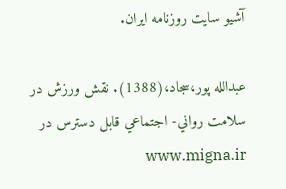آشيو سايت روزنامه ايران.

عبدالله پور،سجاد،(1388). نقش ورزش در سلامت رواني- اجتماعي قابل دسترس در www.migna.ir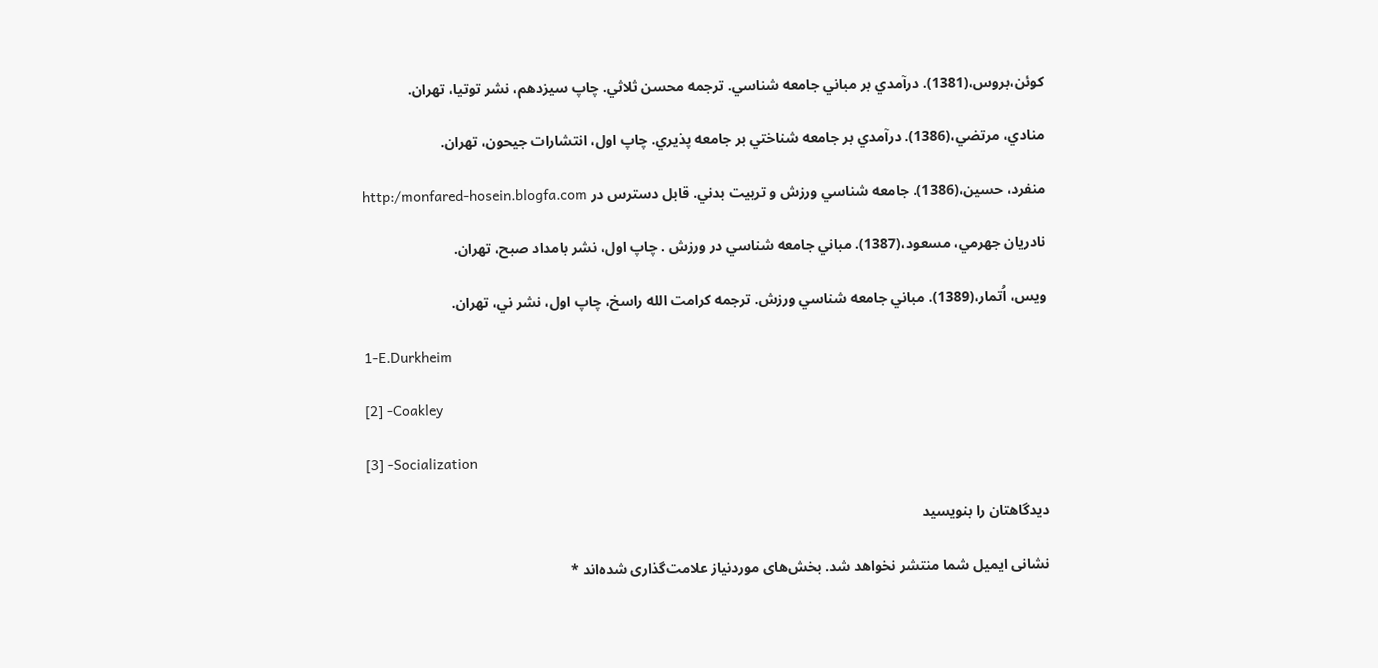كوئن،بروس،(1381). درآمدي بر مباني جامعه شناسي. ترجمه محسن ثلاثي. چاپ سيزدهم، نشر توتيا، تهران.

منادي، مرتضي،(1386). درآمدي بر جامعه شناختي بر جامعه پذيري. چاپ اول، انتشارات جيحون، تهران.

منفرد، حسين،(1386). جامعه شناسي ورزش و تربيت بدني. قابل دسترس در http:/monfared-hosein.blogfa.com

نادريان جهرمي، مسعود،(1387). مباني جامعه شناسي در ورزش . چاپ اول، نشر بامداد صبح، تهران.

ويس، اُتمار،(1389). مباني جامعه شناسي ورزش. ترجمه كرامت الله راسخ، چاپ اول، نشر ني، تهران.

1-E.Durkheim

[2] -Coakley

[3] -Socialization

دیدگاهتان را بنویسید

نشانی ایمیل شما منتشر نخواهد شد. بخش‌های موردنیاز علامت‌گذاری شده‌اند *